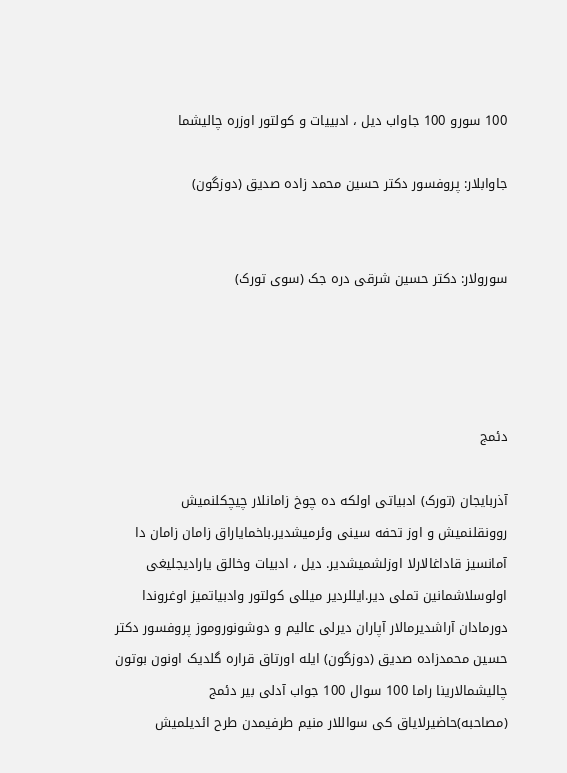100 سورو 100 جاواب دیل ، ادبییات و کولتور اوزره چالیشما

جاوابلار: پروفسور دکتر حسین محمد زاده صدیق (دوزگون)


سورولار: دکتر حسین شرقی دره جک (سوی تورک)




دئمج

آذربایجان (تورک) ادبیاتی اولکه ده چوخ زامانلار چیچکلنمیش   روونقلنمیش و اوز تحفه سینی وئرمیشدیر.باخمایاراق زامان زامان دا آمانسیز قاداغالارلا اوزلشمیشدیر. دیل ، ادبیات وخالق یارادیجلیغی اولوسلاشمانین تملی دیر.ایللردیر میللی کولتور وادبیاتمیز اوغروندا دورمادان آراشدیرمالار آپاران دیرلی عالیم و دوشونوروموز پروفسور دکتر حسین محمدزاده صدیق (دوزگون) ایله اورتاق قراره گلدیک اونون بوتون چالیشمالارینا راما 100 سوال 100 جواب آدلی بیر دئمج (مصاحبه)حاضیرلایاق کی سواللار منیم طرفیمدن طرح ائدیلمیش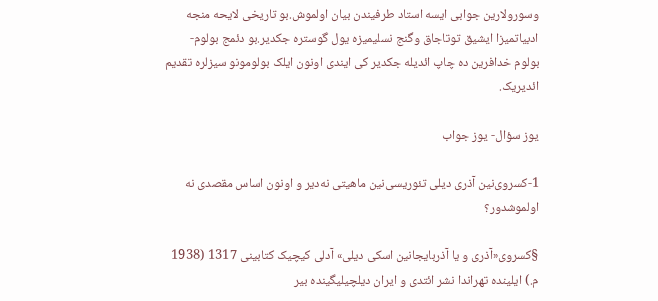وسورولارین جوابی ایسه استاد طرفیندن بیان اولموش.بو تاریخی لایحه منجه ادبیاتمیزا ایشیق توتاجاق وگنج نسلیمیزه یول گوستره جکدیر.بو دئمج بولوم- بولوم خدافرین ده چاپ ائدیله جکدیر کی ایندی اونون ایلک بولومونو سیزلره تقدیم ائدیریک.

یوز سؤال- یوز جواب

1-کسروی‌نین آذری دیلی تئوریسی‌نین ماهیتی نه‌دیر و اونون اساس مقصدی نه اولموشدور؟

§کسروی«آذری و یا آذربایجانین اسکی دیلی» آدلی کیچیک کتابینی 1317 (1938 م.) ایلینده تهراندا نشر ائتدی و ایران دیلچیلیگینده بیر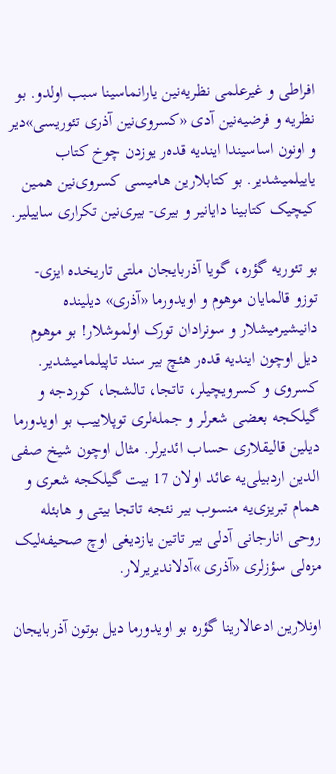افراطی و غیرعلمی نظریه‌نین یارانماسینا سبب اولدو. بو نظریه و فرضیه‌نین آدی «کسروی‌نین آذری تئوریسی»دیر و اونون اساسیندا ایندیه قده‌ر یوزدن چوخ کتاب یاییلمیشدیر. بو کتابلارین هامیسی کسروی‌نین همین کیچیک کتابینا دایانیر و بیری- بیری‌نین تکراری ساییلیر.

بو تئوریه گؤره، گویا آذربایجان ملتی تاریخده ایزی- توزو قالمایان موهوم و اویدورما «آذری» دیلینده دانیشیرمیشلار و سونرادان تورک اولموشلار! بو موهوم دیل اوچون ایندیه قده‌ر هئچ بیر سند تاپیلمامیشدیر. کسروی و کسرویچیلر، تاتجا، تالشجا، کوردجه و گیلکجه بعضی شعرلر و جمله‌لری توپلاییب بو اویدورما دیلین قالیقلاری حساب ائدیرلر. مثال اوچون شیخ صفی الدین اردبیلی‌یه عائد اولان 17 بیت گیلکجه شعری و همام تبریزی‌یه منسوب بیر نئجه تاتجا بیتی و هابئله روحی انارجانی آدلی بیر تاتین یازدیغی اوچ صحیفه‌لیک مزه‌لی سؤزلری «آذری »آدلاندیریرلار.

اونلارین ادعالارینا گؤره بو اویدورما دیل بوتون آذربایجان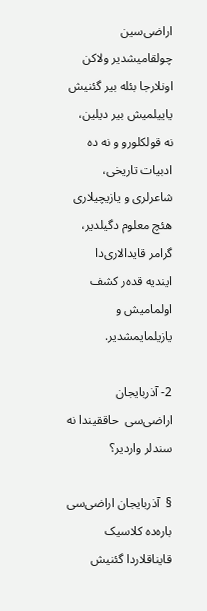اراضی‌سین چولقامیشدیر ولاکن اونلارجا بئله بیر گئنیش یاییلمیش بیر دیلین، نه قولکلورو و نه ده ادبیات تاریخی، شاعرلری و یازیچیلاری هئچ معلوم دگیلدیر، گرامر قایدالاری‌دا ایندیه قده‌ر کشف اولمامیش و یازیلمایمشدیر.

2- آذربایجان اراضی‌سی  حاققیندا نه سندلر واردیر؟

§  آذربایجان اراضی‌سی باره‌ده کلاسیک قایناقلاردا گئنیش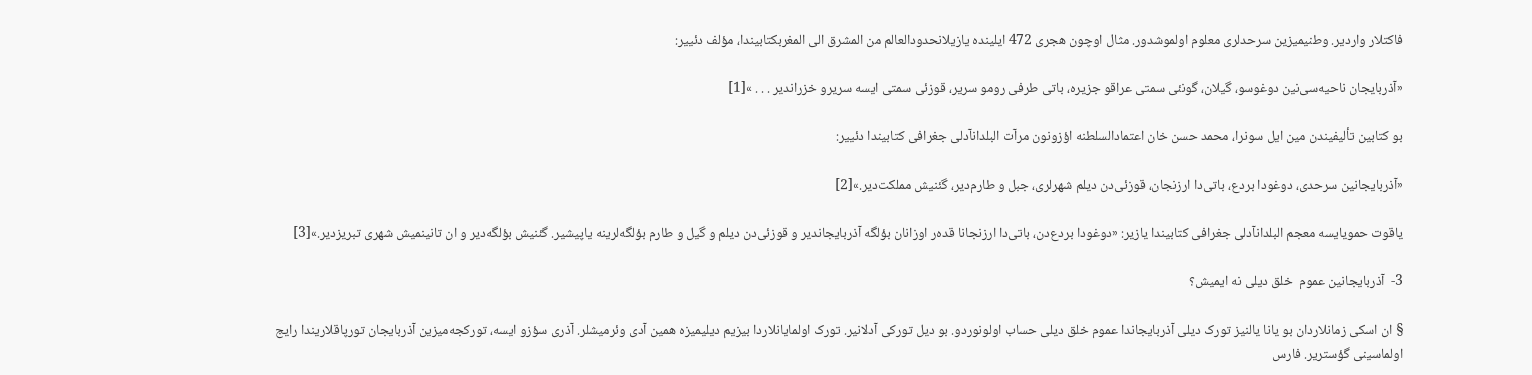فاکتلار واردیر. وطنیمیزین سرحدلری معلوم اولموشدور. مثال اوچون هجری 472 ایلینده یازیلانحدودالعالم من المشرق الی المغربکتابیندا، مؤلف دئییر:

«آذربایجان ناحیه‌سی‌نین دوغوسو، گیلان، گونئی سمتی عراقو جزیره، باتی طرفی رومو سریر، قوزئی سمتی ایسه سریرو خزراندیر . . . »[1]

بو کتابین تألیفیندن مین ایل سونرا، محمد حسن خان اعتمادالسلطنه اؤزونون مرآت البلدانآدلی جغرافی کتابیندا دئییر:

«آذربایجانین سرحدی، دوغودا بردع، باتی‌دا ارزنجان، قوزئی‌دن دیلم شهرلری، جبل و طارم‌دیر، گئنیش مملکت‌دیر.»[2]

یاقوت حمویایسه معجم البلدانآدلی جغرافی کتابیندا یازیر: «دوغودا بردع‌دن، باتی‌دا ارزنجانا قده‌ر اوزانان بؤلگه آذربایجاندیر و قوزئی‌دن دیلم و گیل و طارم بؤلگه‌لرینه یاپیشیر. گئنیش بؤلگه‌دیر و ان تانینمیش شهری تبریزدیر.»[3]

3-  آذربایجانین عموم  خلق دیلی نه ایمیش؟

§ ان اسکی زمانلاردان بو یانا یالنیز تورک دیلی آذربایجاندا عموم خلق دیلی حساب اولونوردو. بو دیل تورکی آدلانیر. تورک اولمایانلاردا بیزیم دیلیمیزه همین آدی وئرمیشلر. آذری سؤزو ایسه، تورکجه‌میزین آذربایجان تورپاقلاریندا رایج اولماسینی گؤستریر. فارس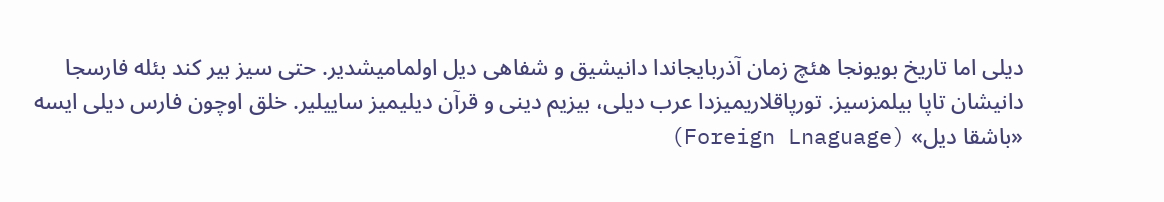دیلی اما تاریخ بویونجا هئچ زمان آذربایجاندا دانیشیق و شفاهی دیل اولمامیشدیر. حتی سیز بیر کند بئله فارسجا دانیشان تاپا بیلمزسیز. تورپاقلاریمیزدا عرب دیلی، بیزیم دینی و قرآن دیلیمیز ساییلیر. خلق اوچون فارس دیلی ایسه «باشقا دیل» (Foreign Lnaguage)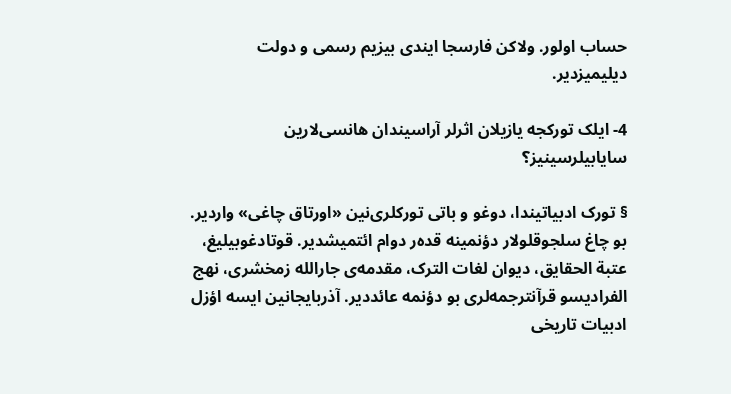حساب اولور. ولاکن فارسجا ایندی بیزیم رسمی و دولت دیلیمیزدیر.

4- ایلک تورکجه یازیلان اثرلر آراسیندان هانسی‌لارین سایابیلرسینیز؟

§ تورک ادبیاتیندا، دوغو و باتی تورکلری‌نین «اورتاق چاغی» واردیر. بو چاغ سلجوقلولار دؤنمینه قده‌ر دوام ائتمیشدیر. قوتادغوبیلیغ، عتبة الحقایق، دیوان لغات الترک، مقدمه‌ی جارالله زمخشری، نهج الفرادیسو قرآنترجمه‌لری بو دؤنمه عائددیر. آذربایجانین ایسه اؤزل ادبیات تاریخی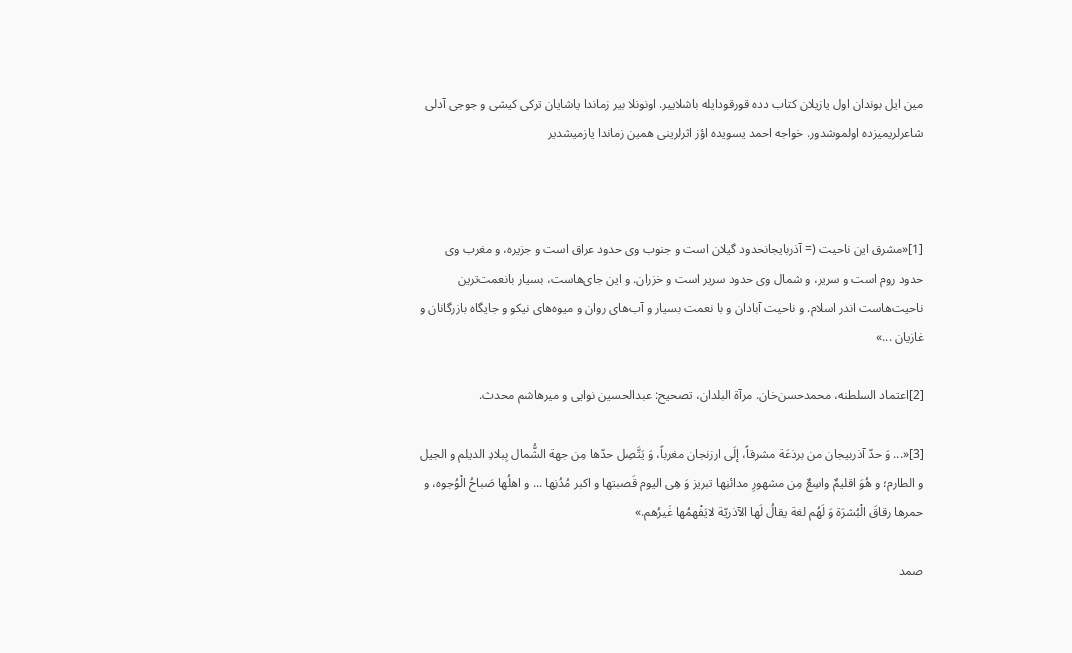مین ایل بوندان اول یازیلان کتاب دده‌ قورقودایله باشلاییر. اونونلا بیر زماندا یاشایان ترکی کیشی و جوجی آدلی شاعرلریمیزده اولموشدور. خواجه احمد یسویده اؤز اثرلرینی همین زماندا یازمیشدیر



[1]«مشرق این ناحیت (= آذربایجانحدود گیلان است و جنوب وی حدود عراق است و جزیره، و مغرب وی حدود روم است و سریر، و شمال وی حدود سریر است و خزران. و این جای‌هاست، بسیار بانعمت‌ترین ناحیت‌هاست اندر اسلام. و ناحیت آبادان و با نعمت بسیار و آب‌های روان و میوه‌های نیکو و جایگاه بازرگانان و غازیان ...»

[2]اعتماد السلطنه، محمدحسن‌خان. مرآة البلدان، تصحیح: عبدالحسین نوایی و میرهاشم محدث.

[3]«... وَ حدّ آذربیجان من برذعَة مشرقاً، إلَی ارزنجان مغرباً، وَ یَتَّصِل حدّها مِن جهة الشُّمال بِبلادِ الدیلم و الجیل و الطارم؛ و هُوَ اقلیمٌ واسِعٌ مِن مشهورِ مدائنِها تبریز وَ هِی الیوم قَصبتها و اکبر مُدُنِها ... و اهلُها صَباحُ الْوُجوه، و حمرها رقاقَ الْبُشرَة وَ لَهُم لغة یقالُ لَها الآذریّة لایَفْهمُها غَیرُهم.»

صمد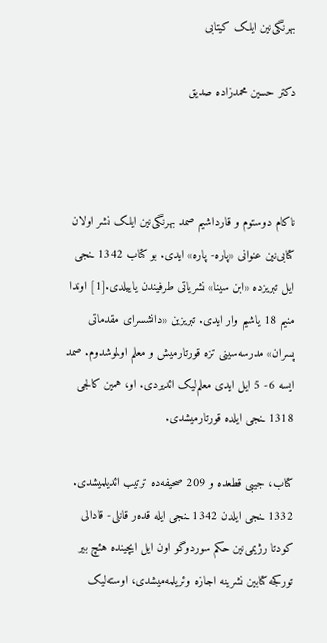بهرنگی‌نین ایلک کیتابی

دکتر حسین محمدزاده صدیق



ناکام دوستوم و قارداشیم صمد بهرنگی‌نین ایلک نشر اولان کتابی‌نین عنوانی «پاره- پاره» ایدی. بو کتاب 1342 ـنجی ایل تبریزده «ابن سینا» نشریاتی طرفیندن یاییلدی.[1] اوندا منیم 18 یاشیم وار ایدی. تبریزین «دانشسرای مقدماتی پسران» مدرسه‌سینی تزه قورتارمیش و معلم اولموشدوم. صمد ایسه 6- 5 ایل ایدی معلم‌لیک ائدیردی. او، همین کالجی 1318 ـنجی ایلده قورتارمیشدی.

کتاب، جیبی قطعده و 209 صحیفه‌ده ترتیب ائدیلمیشدی. 1332 ـنجی ایلدن 1342 ـنجی ایله قده‌ر قانلی- قادالی کودتا رژیمی‌نین حکم سوردوگو اون ایل ایچینده هئچ بیر تورکجه کتابین نشرینه اجازه وئریلمه‌میشدی، اوسته‌لیک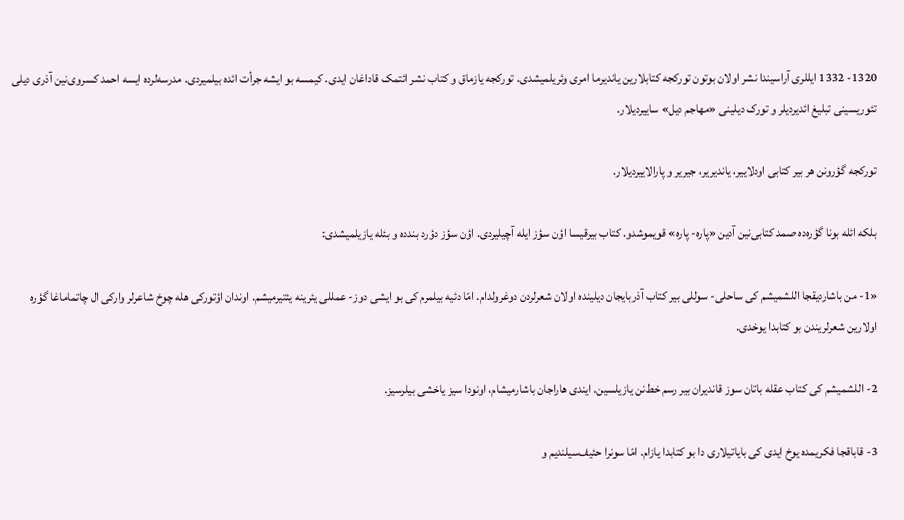1320- 1332 ایللری آراسیندا نشر اولان بوتون تورکجه کتابلارین یاندیرما امری وئریلمیشدی. تورکجه یازماق و کتاب نشر ائتمک قاداغان ایدی. کیمسه بو ایشه جرأت ائده بیلمیردی. مدرسه‌لرده ایسه احمد کسروی‌نین آذری دیلی تئوریسینی تبلیغ ائدیردیلر و تورک دیلینی «مهاجم دیل» ساییردیلار.

تورکجه گؤرونن هر بیر کتابی اودلاییر، یاندیریر، جیریر و پارالاییردیلار.

بلکه ائله بونا گؤره‌ده صمد کتابی‌نین آدین «پاره- پاره» قویموشدو. کتاب بیرقیسا اؤن سؤز ایله آچیلیردی. اؤن سؤز دؤرد بندده و بئله یازیلمیشدی:

«1- من باشاردیقجا اللشمیشم کی ساحلی- سوللی بیر کتاب آذربایجان دیلینده اولان شعرلردن دوغرولدام. امّا دئیه بیلمرم کی بو ایشی دوز- عمللی یئرینه یئتیرمیشم. اوندان اؤتورکی هله چوخ شاعرلر وارکی ال چاتماماغا گؤره اولارین شعرلریندن بو کتابدا یوخدی.

2- اللشمیشم کی کتاب عقله باتان سوز قاندیران بیر رسم خط‌نن یازیلسین. ایندی هاراجان باشارمیشام، اونودا سیز یاخشی بیلرسیز.

3- قاباقجا فکریمده یوخ ایدی کی بایاتیلاری دا بو کتابدا یازام. امّا سونرا حئیف‌سیلندیم و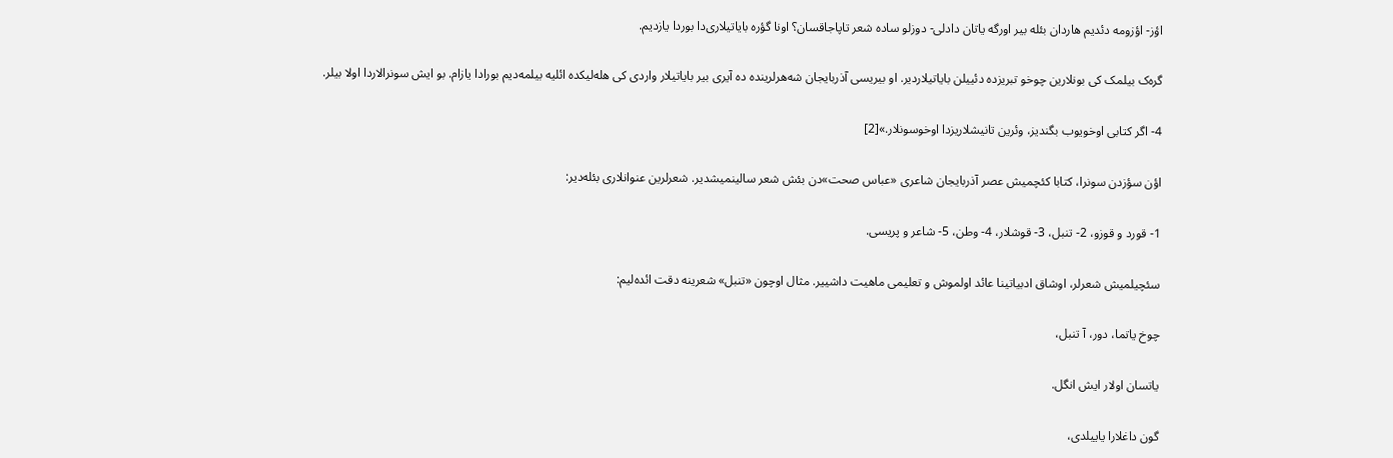اؤز- اؤزومه دئدیم هاردان بئله بیر اورگه یاتان دادلی- دوزلو ساده شعر تاپاجاقسان؟ اونا گؤره بایاتیلاری‌دا بوردا یازدیم.

گره‌ک بیلمک کی بونلارین چوخو تبریزده دئییلن بایاتیلاردیر. او بیریسی آذربایجان شه‌هرلرینده ده آیری بیر بایاتیلار واردی کی هله‌لیکده ائلیه بیلمه‌دیم بورادا یازام. بو ایش سونرالاردا اولا بیلر.

4- اگر کتابی اوخویوب بگندیز، وئرین تانیشلاریزدا اوخوسونلار.»[2]

اؤن سؤزدن سونرا، کتابا کئچمیش عصر آذربایجان شاعری «عباس صحت»دن بئش شعر سالینمیشدیر. شعرلرین عنوانلاری بئله‌دیر:

1- قورد و قوزو، 2- تنبل، 3- قوشلار، 4- وطن، 5- شاعر و پریسی.

سئچیلمیش شعرلر، اوشاق ادبیاتینا عائد اولموش و تعلیمی ماهیت داشییر. مثال اوچون «تنبل» شعرینه دقت ائده‌لیم:

چوخ یاتما، دور، آ تنبل،

یاتسان اولار ایش انگل.

گون داغلارا یاییلدی،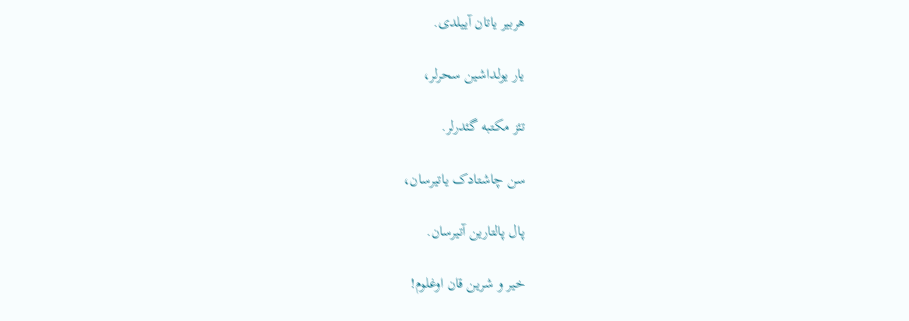هربیر یاتان آییلدی.

یار یولداشین سحرلر،

تئز مکتبه گئدرلر.

سن چاشتادک یاتیرسان،

پال پالتارین آتیرسان.

خیر و شرین قان اوغلوم!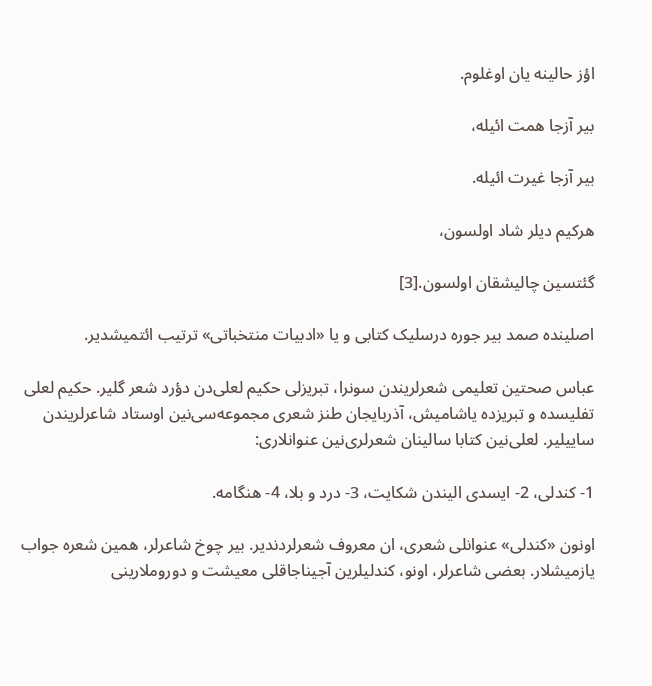اؤز حالینه یان اوغلوم.

بیر آزجا همت ائیله،

بیر آزجا غیرت ائیله.

هرکیم دیلر شاد اولسون،

گئتسین چالیشقان اولسون.[3]

اصلینده صمد بیر جوره درسلیک کتابی و یا «ادبیات منتخباتی» ترتیب ائتمیشدیر.

عباس صحتین تعلیمی شعرلریندن سونرا، تبریزلی حکیم لعلی‌دن دؤرد شعر گلیر. حکیم لعلی تفلیسده و تبریزده یاشامیش، آذربایجان طنز شعری مجموعه‌سی‌نین اوستاد شاعرلریندن ساییلیر. لعلی‌نین کتابا سالینان شعرلری‌نین عنوانلاری:

1- کندلی، 2- ایسدی الیندن شکایت،‌ 3- درد و بلا، 4- هنگامه.

اونون «کندلی» عنوانلی شعری، ان معروف شعرلردندیر. بیر چوخ شاعرلر، همین شعره جواب یازمیشلار. بعضی شاعرلر، اونو، کندلیلرین آجیناجاقلی معیشت و دوروملارینی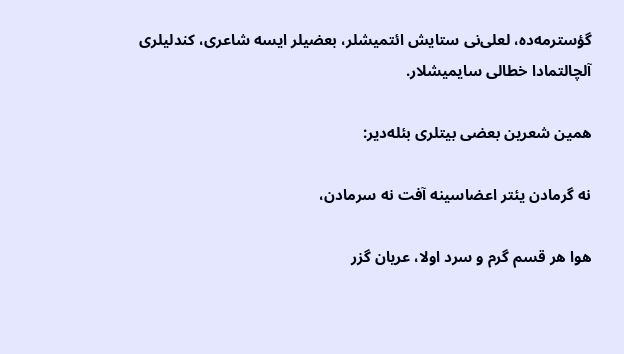گؤسترمه‌ده، لعلی‌نی ستایش ائتمیشلر، بعضیلر ایسه شاعری، کندلیلری آلچالتمادا خطالی سایمیشلار.

همین شعرین بعضی بیتلری بئله‌دیر:

نه گرمادن یئتر اعضاسینه آفت نه سرمادن،

هوا هر قسم گرم و سرد اولا، عریان گزر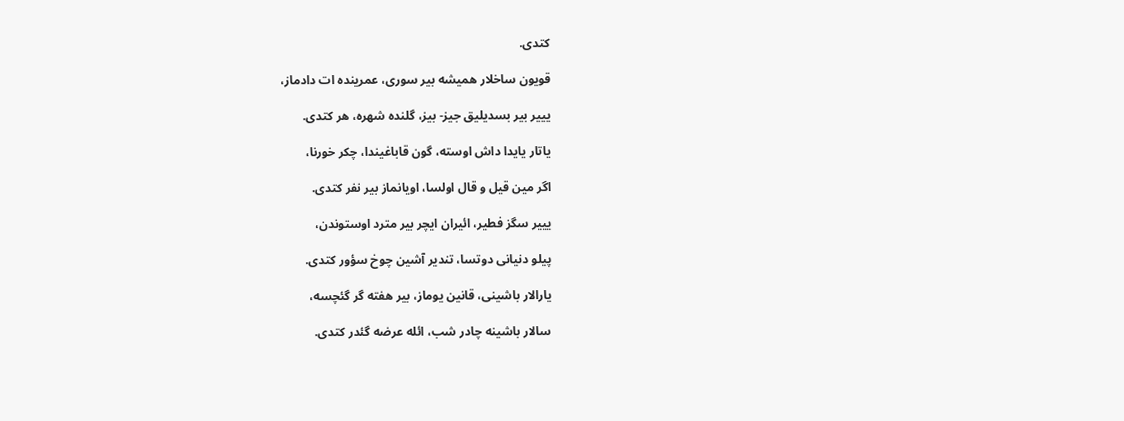کتدی.

قویون ساخلار همیشه بیر سوری، عمرینده ات دادماز،

یییر بیر بسدیلیق جیز- بیز، گلنده شهره، هر کتدی.

یاتار یایدا داش اوسته، گون قاباغیندا، چکر خورنا،

اگر مین قیل و قال اولسا، اویانماز بیر نفر کتدی.

یییر سگز فطیر، ائیران ایچر بیر مترد اوستوندن،

پیلو دنیانی دوتسا، تندیر آشین چوخ سؤور کتدی.

یارالار باشینی، قانین یوماز، بیر هفته گر گئچسه،

سالار باشینه چادر شب، ائله عرضه گئدر کتدی.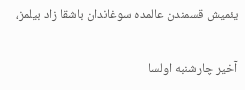یئمیش قسمندن عالمده سوغاندان باشقا زاد بیلمز،

آخیر چارشنبه اولسا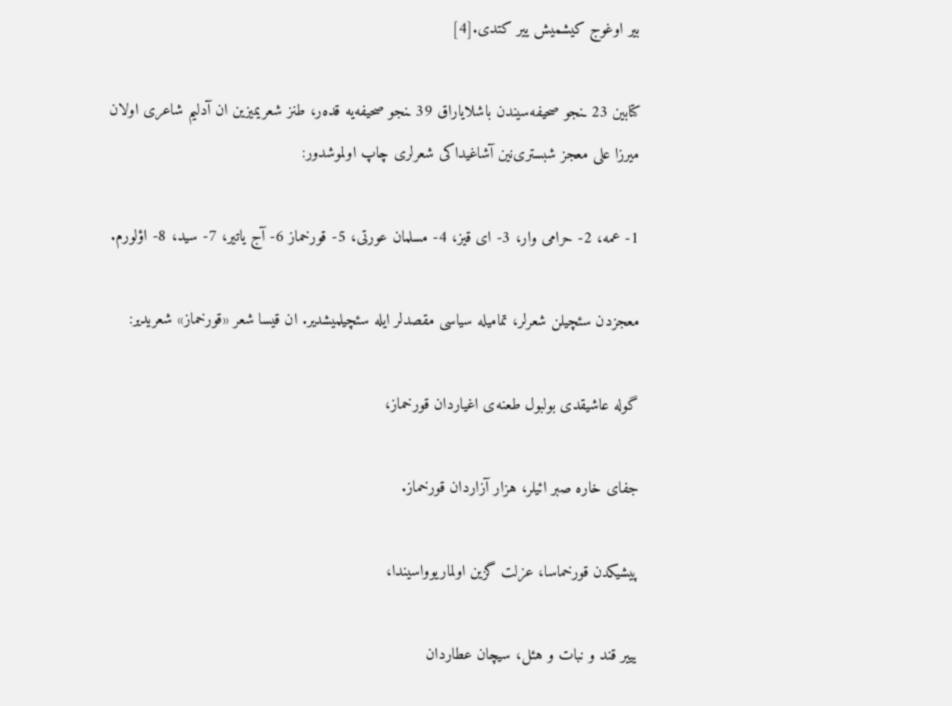بیر اوغوج کیشمیش ییر کتدی.[4]

کتابین 23 ـنجو صحیفه‌سیندن باشلایاراق 39 ـنجو صحیفه‌یه قده‌ر، طنز شعریمیزین ان آدلیم شاعری اولان میرزا علی معجز شبستری‌نین آشاغیداکی شعرلری چاپ اولموشدور:

1- عمه، 2- حرامی وار، 3- ای قیز، 4- مسلمان عورتی، 5- قورخماز 6- آج یاتیر، 7- سید، 8- اؤلورم.

معجزدن سئچیلن شعرلر، تمامیله سیاسی مقصدلر ایله سئچیلمیشدیر. ان قیسا شعر «قورخماز» شعریدیر:

گوله عاشیقدی بولبول طعنه‌ی اغیاردان قورخماز،

جفای خاره صبر ائیلر، هزار آزاردان قورخماز.

پیشیکدن قورخماسا، عزلت گزین اولماریوواسیندا،

یییر قند و نبات و هئل، سیچان عطاردان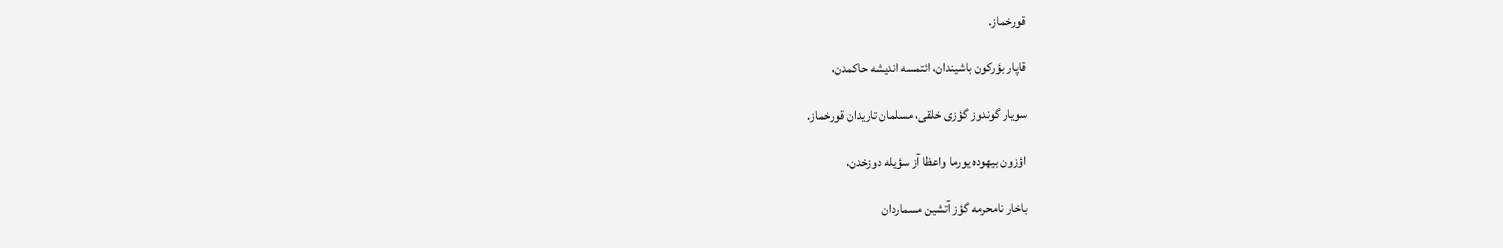قورخماز.

قاپار بؤرکون باشیندان، ائتمسه اندیشه حاکمدن،

سویار گوندوز گؤزی خلقی، مسلمان تاریدان قورخماز.

اؤزون بیهوده یورما واعظا آز سؤیله دوزخدن،

باخار نامحرمه گؤز آتشین مسماردان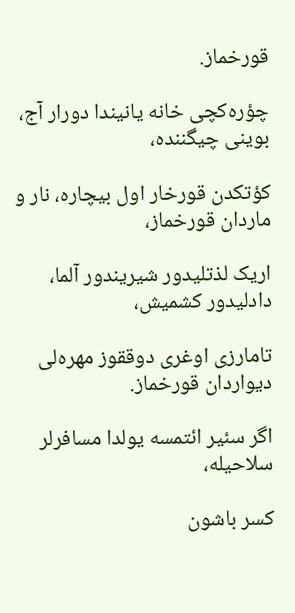قورخماز.

چؤره‌کچی خانه یانیندا دورار آج، بوینی چیگننده،

کؤتکدن قورخار اول بیچاره، نار و ماردان قورخماز،

اریک لذتلیدور شیریندور آلما، دادلیدور کشمیش،

تامارزی اوغری دوققوز مهره‌لی دیواردان قورخماز.

اگر سئیر ائتمسه یولدا مسافرلر سلاحیله،

کسر باشون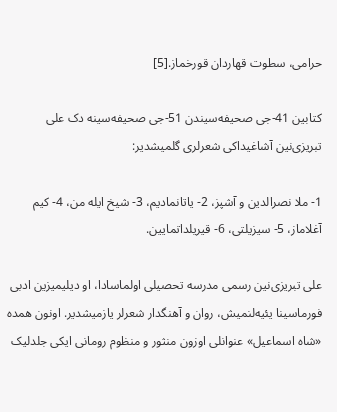حرامی، سطوت قهاردان قورخماز.[5]

کتابین 41-جی صحیفه‌سیندن 51-جی صحیفه‌سینه دک علی‌ تبریزی‌نین آشاغیداکی شعرلری گلمیشدیر:

1- ملا نصرالدین و آشپز، 2- یاتانمادیم، 3- شیخ ایله من، 4- کیم آغلاماز، 5- سیزیلتی، 6- قیریلداتمایین.

علی تبریزی‌نین رسمی مدرسه تحصیلی اولماسادا، او دیلیمیزین ادبی فورماسینا یئیه‌لنمیش، روان و آهنگدار شعرلر یازمیشدیر. اونون همده «شاه اسماعیل» عنوانلی اوزون منثور و منظوم رومانی ایکی جلدلیک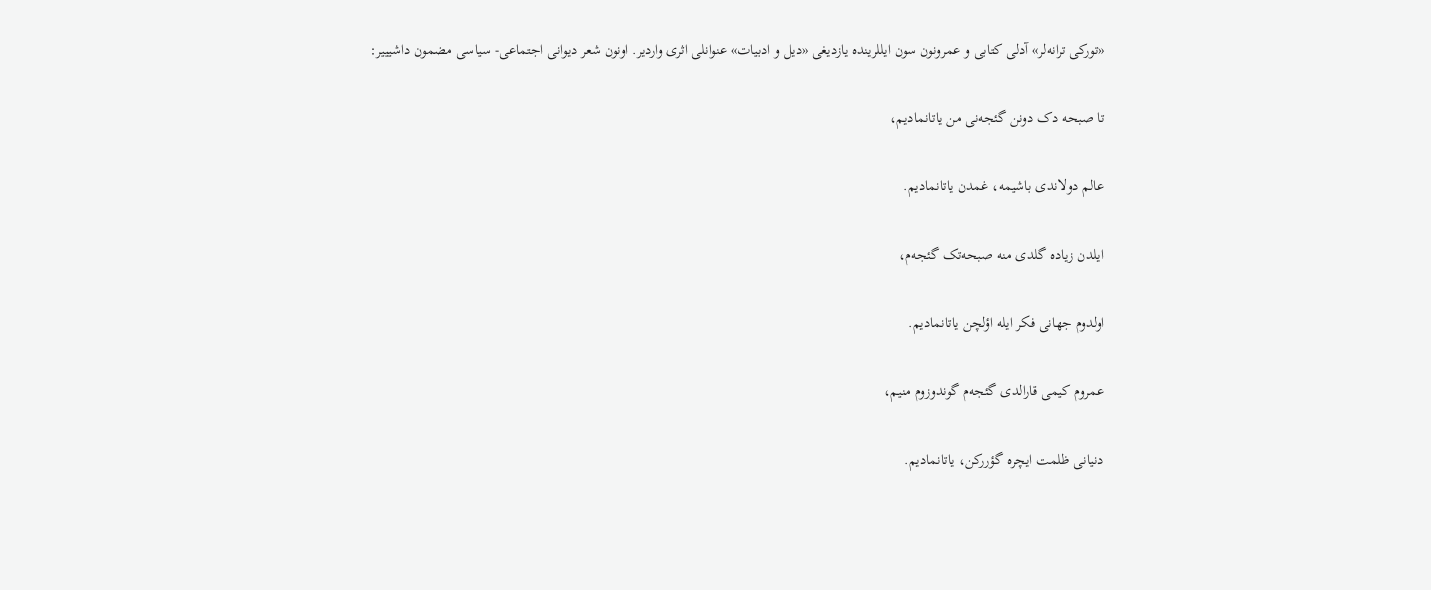«تورکی ترانه‌لر» آدلی کتابی و عمرونون سون ایللرینده یازدیغی «دیل و ادبیات» عنوانلی اثری واردیر. اونون شعر دیوانی اجتماعی- سیاسی مضمون داشیییر:

تا صبحه دک دونن گئجه‌نی من یاتانمادیم،

عالم دولاندی باشیمه، غمدن یاتانمادیم.

ایلدن زیاده گلدی منه صبحه‌تک گئجه‌م،

اولدوم جهانی فکر ایله اؤلچن یاتانمادیم.

عمروم کیمی قارالدی گئجه‌م گوندوزوم منیم،

دنیانی ظلمت ایچره گؤررکن، یاتانمادیم.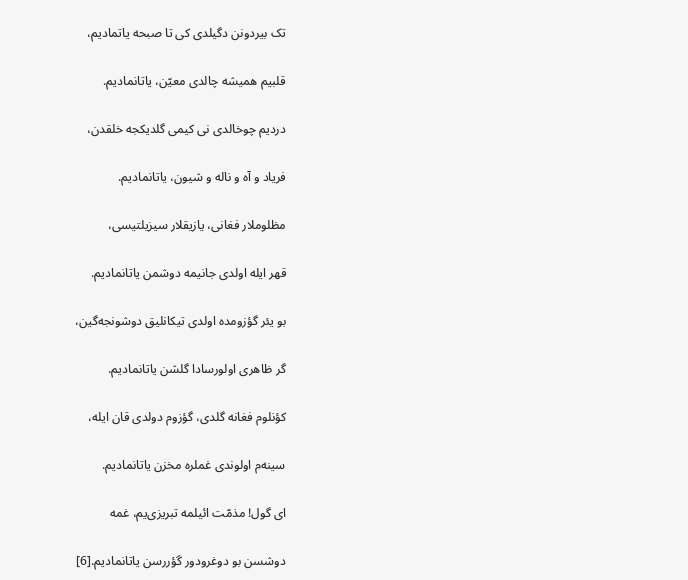تک بیردونن دگیلدی کی تا صبحه یاتمادیم،

قلبیم همیشه چالدی معیّن، یاتانمادیم.

دردیم چوخالدی نی کیمی گلدیکجه خلقدن،

فریاد و آه و ناله و شیون، یاتانمادیم.

مظلوملار فغانی، یازیقلار سیزیلتیسی،

قهر ایله اولدی جانیمه دوشمن یاتانمادیم.

بو یئر گؤزومده اولدی تیکانلیق دوشونجه‌گین،

گر ظاهری اولورسادا گلشن یاتانمادیم.

کؤنلوم فغانه گلدی، گؤزوم دولدی قان ایله،

سینه‌م اولوندی غملره مخزن یاتانمادیم.

ای گول! مذمّت ائیلمه تبریزی‌یم، غمه

دوشسن بو دوغرودور گؤررسن یاتانمادیم.[6]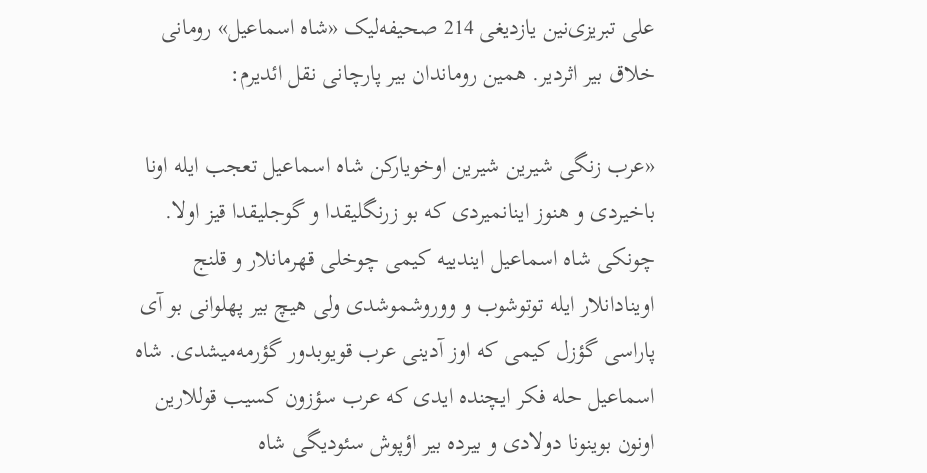علی تبریزی‌نین یازدیغی 214 صحیفه‌لیک «شاه اسماعیل» رومانی خلاق بیر اثردیر. همین روماندان بیر پارچانی نقل ائدیرم:

«عرب زنگی شیرین شیرین اوخویارکن شاه اسماعیل تعجب ایله اونا باخیردی و هنوز اینانمیردی که بو زرنگلیقدا و گوجلیقدا قیز اولا. چونکی شاه اسماعیل ایندییه کیمی چوخلی قهرمانلار و قلنج اوینادانلار ایله توتوشوب و ووروشموشدی ولی هیچ بیر پهلوانی بو آی پاراسی گؤزل کیمی که اوز آدینی عرب قویوبدور گؤرمه‌میشدی. شاه اسماعیل حله فکر ایچنده ایدی که عرب سؤزون کسیب قوللارین اونون بوینونا دولادی و بیرده بیر اؤپوش سئودیگی شاه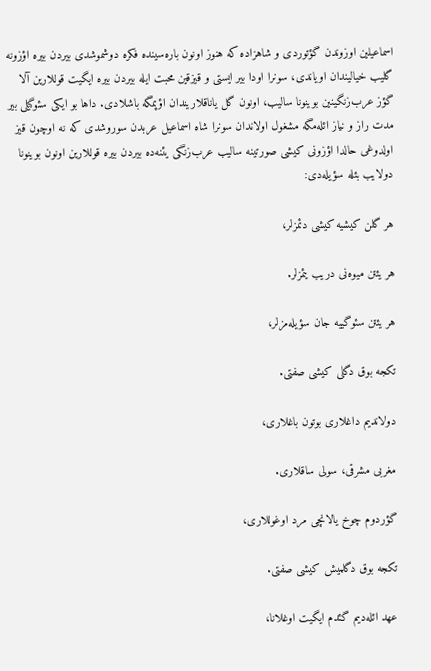اسماعیلین اوزوندن گؤتوردی و شاهزاده که هنوز اونون باره‌سینده فکره دوشموشدی بیردن بیره اؤزونه گلیب خیالیندان اویاندی، سونرا اودا بیر ایستی و قیزقین محبت ایله بیردن بیره ایگیت قوللارین آلا گؤز عرب‌زنگینین بوینونا سالیب، اونون گل یاناقلاریندان اؤپمگه باشلادی. داها بو ایکی سئوگیلی بیر مدت راز و نیاز ائله‌مگه مشغول اولاندان سونرا شاه اسماعیل عربدن سوروشدی که نه اوچون قیز اولدوغی حالدا اؤزونی کیشی صورتینه سالیب عرب‌زنگی یئنه‌ده بیردن بیره قوللارین اونون بوینونا دولایب بئله‌ سؤیله‌دی:

هر گلن کیشیه کیشی دئمزلر،

هر یئتن میوه‌نی دریب یئمزلر.

هر یئتن سئوگییه جان سؤیله‌مزلر،

تکجه بوق دگلی کیشی صفتی.

دولاندیم داغلاری بوتون باغلاری،

مغربی مشرقی، سولی ساقلاری.

گؤردوم چوخ یالانچی مرد اوغوللاری،

تکجه بوق دگلمیش کیشی صفتی.

عهد ائله‌دیم گئدم ایگیت اوغلانا،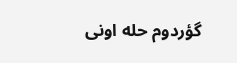گؤردوم حله اونی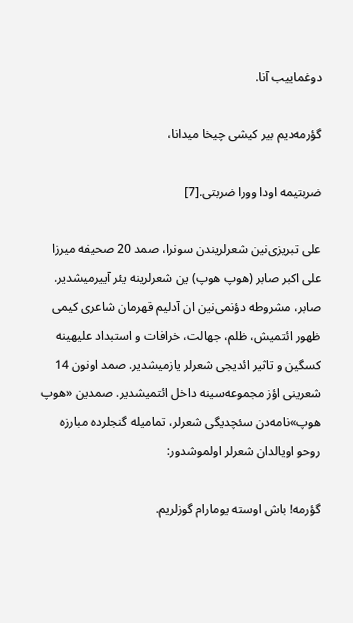دوغماییب آنا.

گؤرمه‌دیم بیر کیشی چیخا میدانا،

ضربتیمه اودا وورا ضربتی.[7]

علی تبریزی‌نین شعرلریندن سونرا، صمد 20 صحیفه میرزا علی اکبر صابر (هوپ هوپ) ین شعرلرینه یئر آییرمیشدیر. صابر، مشروطه دؤنمی‌نین ان آدلیم قهرمان شاعری کیمی ظهور ائتمیش، ظلم، جهالت، خرافات و استبداد علیهینه کسگین و تاثیر ائدیجی شعرلر یازمیشدیر. صمد اونون 14 شعرینی اؤز مجموعه‌سینه داخل ائتمیشدیر. صمدین «هوپ هوپ‌»نامه‌دن سئچدیگی شعرلر، تمامیله گنجلرده مبارزه روحو اویالدان شعرلر اولموشدور:

گؤرمه! باش اوسته یومارام گوزلریم.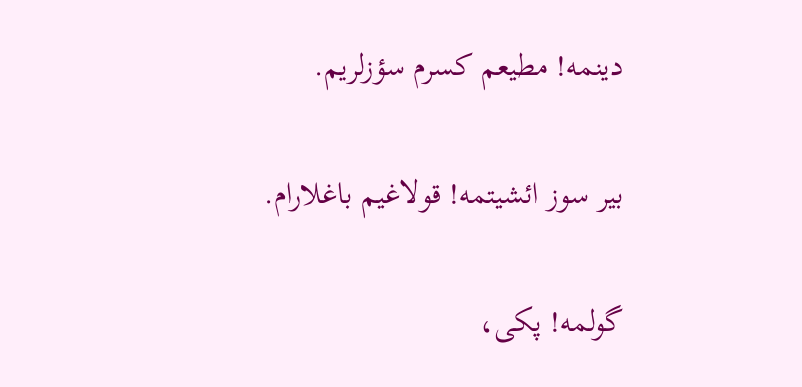دینمه! مطیعم کسرم سؤزلریم.

بیر سوز ائشیتمه! قولاغیم باغلارام.

گولمه! پکی،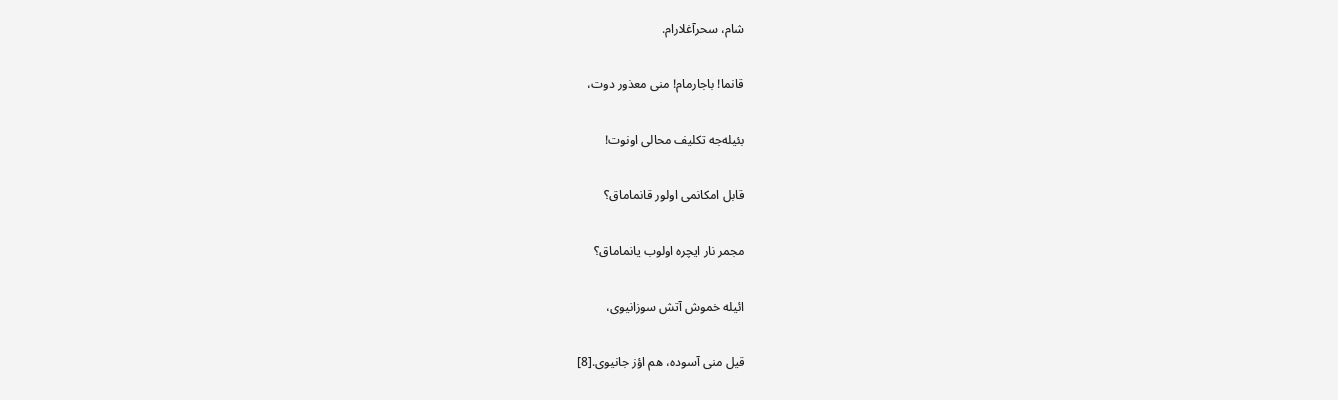شام، سحرآغلارام.

قانما! باجارمام! منی معذور دوت،

بئیله‌جه تکلیف محالی اونوت!

قابل امکانمی اولور قانماماق؟

مجمر نار ایچره اولوب یانماماق؟

ائیله خموش آتش سوزانیوی،

قیل منی آسوده، هم اؤز جانیوی.[8]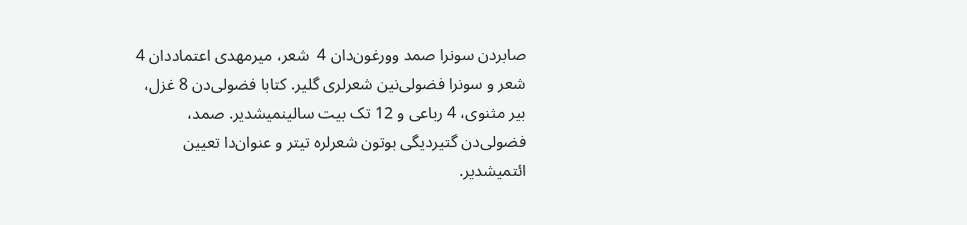صابردن سونرا صمد وورغون‌دان 4  شعر، میرمهدی اعتماددان 4 شعر و سونرا فضولی‌نین شعرلری گلیر. کتابا فضولی‌دن 8 غزل، بیر مثنوی، 4 رباعی و 12 تک بیت سالینمیشدیر. صمد، فضولی‌دن گتیردیگی بوتون شعرلره تیتر و عنوان‌دا تعیین ائتمیشدیر.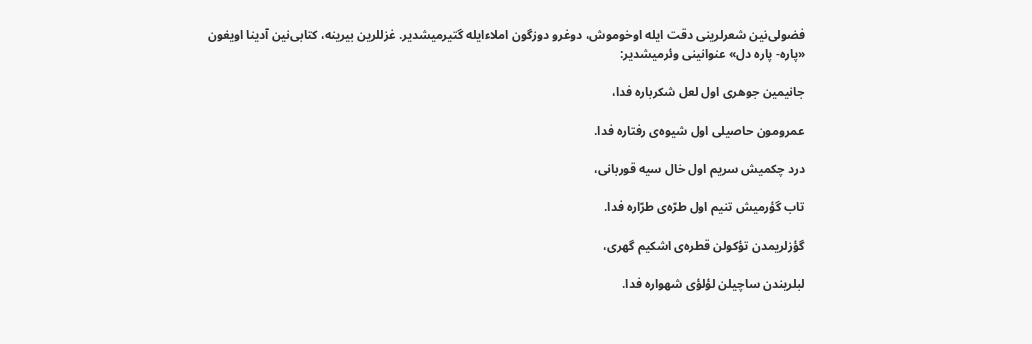فضولی‌نین شعرلرینی دقت ایله اوخوموش، دوغرو دوزگون املاء‌ایله گتیرمیشدیر. غزللرین بیرینه، کتابی‌نین آدینا اویغون «پاره- پاره دل» عنوانینی وئرمیشدیر:

جانیمین جوهری اول لعل شکرباره فدا،

عمرومون حاصیلی اول شیوه‌ی رفتاره فدا.

درد چکمیش سریم اول خال سیه قوربانی،

تاب گؤرمیش تنیم اول طرّه‌ی طرّاره فدا.

گؤزلریمدن تؤکولن قطره‌ی اشکیم گهری،

لبلریندن ساچیلن لؤلؤی شهواره فدا.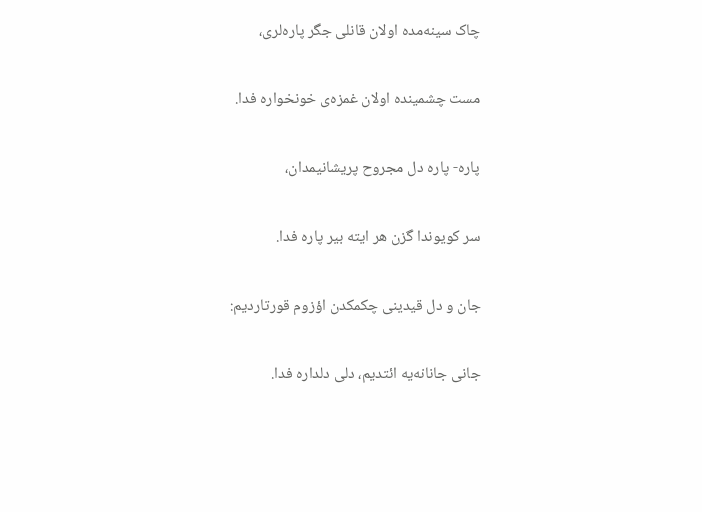چاک سینه‌مده اولان قانلی جگر پاره‌لری،

مست چشمینده اولان غمزه‌ی خونخواره فدا.

پاره- پاره دل مجروح پریشانیمدان،

سر کویوندا گزن هر ایته بیر پاره فدا.

جان و دل قیدینی چکمکدن اؤزوم قورتاردیم:

جانی جانانه‌یه ائتدیم، دلی دلداره فدا.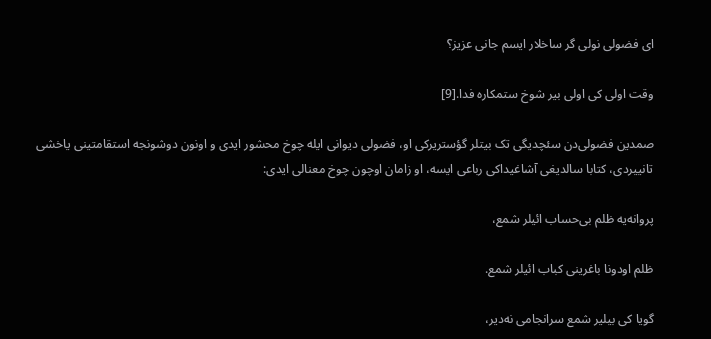ای فضولی نولی گر ساخلار ایسم جانی عزیز؟

وقت اولی کی اولی بیر شوخ ستمکاره فدا.[9]

صمدین فضولی‌دن سئچدیگی تک بیتلر گؤستریرکی او، فضولی دیوانی ایله چوخ محشور ایدی و اونون دوشونجه استقامتینی یاخشی تانییردی، کتابا سالدیغی آشاغیداکی رباعی ایسه، او زامان اوچون چوخ معنالی ایدی:

پروانه‌یه ظلم بی‌حساب ائیلر شمع،

ظلم اودونا باغرینی کباب ائیلر شمع.

گویا کی بیلیر شمع سرانجامی نه‌دیر،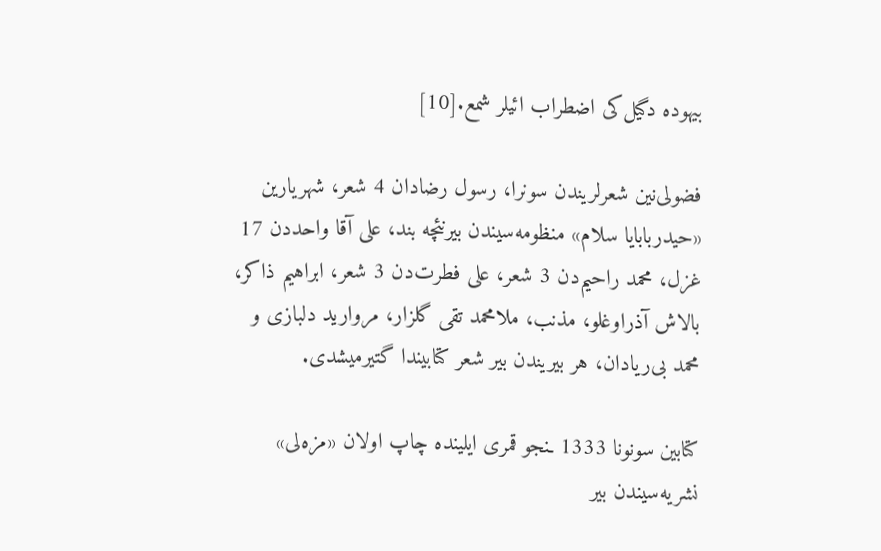بیهوده دگیل‌کی اضطراب ائیلر شمع.[10]

فضولی‌نین شعرلریندن سونرا، رسول رضادان 4 شعر، شهریارین «حیدربابایا سلام» منظومه‌سیندن بیرنئچه بند، علی آقا واحددن 17 غزل، محمد راحیم‌دن 3 شعر، علی فطرت‌دن 3 شعر، ابراهیم ذاکر، بالاش آذراوغلو، مذنب، ملامحمد تقی گلزار، مروارید دلبازی و محمد بی‌ریادان، هر بیریندن بیر شعر کتابیندا گتیرمیشدی.

کتابین سونونا 1333 ـنجو قمری ایلینده چاپ اولان «مزه‌لی» نشریه‌سیندن بیر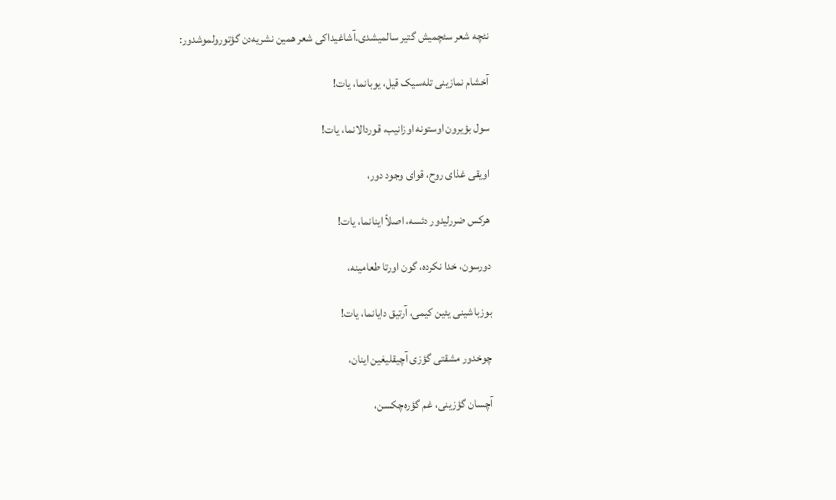نئچه شعر سئچمیش گتیر سالمیشدی.آشاغیداکی شعر همین نشریه‌دن گؤتورولموشدور:

آخشام نمازینی تله‌سیک قیل، یوبانما، یات!

سول بؤیرون اوستونه اوزانیب، قوردالانما، یات!

اویقی غذای روح، قوای وجود دور،

هرکس ضررلیدور دئسه، اصلاً اینانما، یات!

دورسون، خدا نکرده، گون اورتا طعامینه،

بوزباشینی یئین کیمی، آرتیق دایانما، یات!

چوخدور مشقتی گؤزی آچیقلیغین اینان،

آچسان گؤزینی، غم گؤره‌چکسن،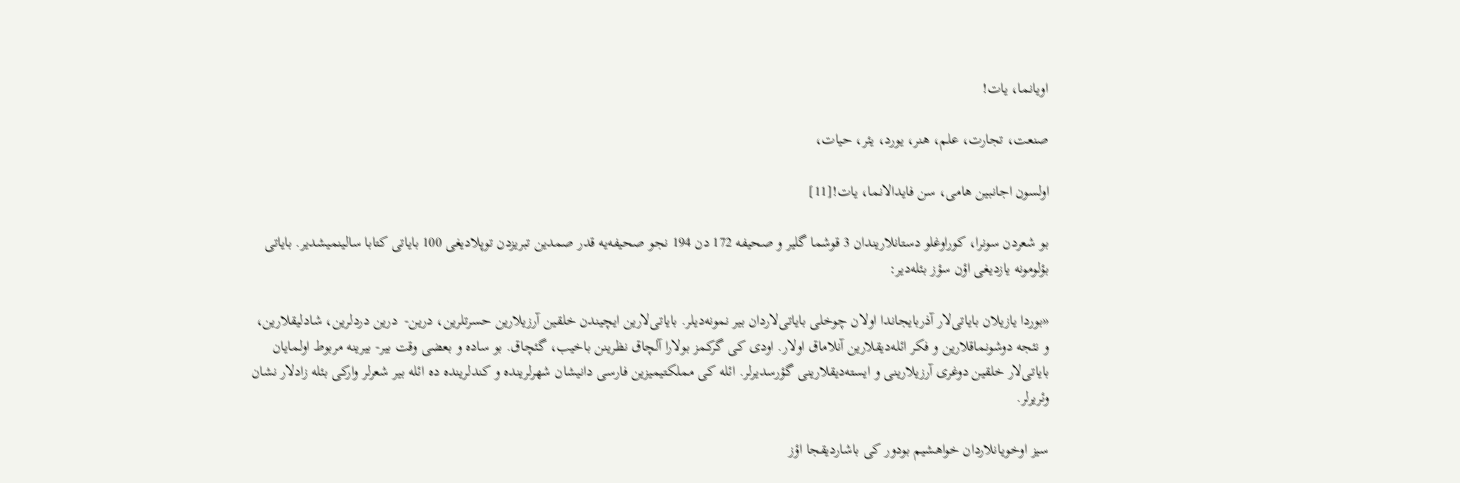اویانما، یات!

صنعت، تجارت، علم، هنر، یورد، یئر، حیات،

اولسون اجانبین هامی، سن فایدالانما، یات![11]

بو شعردن سونرا، کوراوغلو دستانلاریندان 3 قوشما گلیر و صحیفه 172 دن 194 نجو صحیفه‌یه قدر صمدین تبریزدن توپلادیغی 100 بایاتی کتابا سالینمیشدیر. بایاتی بؤلومونه یازدیغی اؤن سؤز بئله‌دیر:

«بوردا یازیلان بایاتی‌لار آذربایجاندا اولان چوخلی بایاتی‌لاردان بیر نمونه‌دیلر. بایاتی‌لارین ایچیندن خلقین آرزیلارین حسرتلرین، درین-  درین دردلرین، شادلیقلارین، و نئجه دوشونماقلارین و فکر ائله‌دیقلارین آنلاماق اولار. اودی کی گرکمز بولارا آلچاق نظرینن باخیب، گئچاق. بو ساده و بعضی وقت بیر- بیرینه مربوط اولمایان بایاتی‌لار خلقین دوغری آرزیلارینی و ایسته‌دیقلارینی گؤرسدیرلر. ائله کی مملکتیمیزین فارسی‌ دانیشان شهرلرینده و کندلرینده ده ائله بیر شعرلر وارکی بئله زادلار نشان وئریرلر.

سیز اوخویانلاردان خواهشیم بودور کی باشاردیقجا اؤز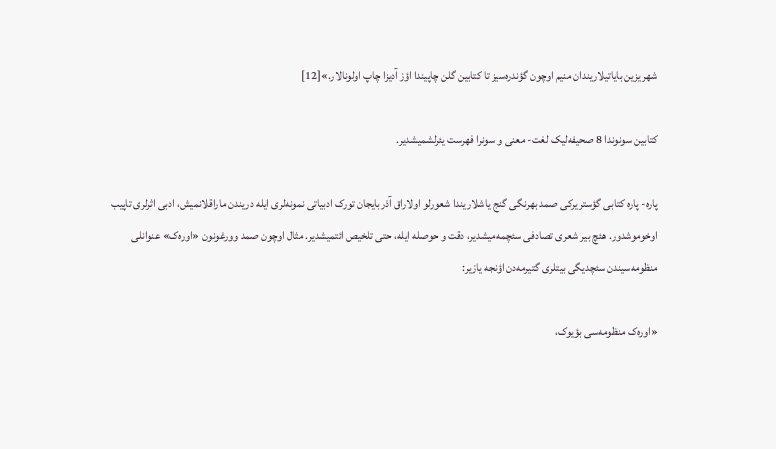شهریزین بایاتیلاریندان منیم اوچون گؤندره‌سیز تا کتابین گلن چاپیندا اؤز آدیزا چاپ اولونالار.»[12]

کتابین سونوندا 8 صحیفه‌لیک لغت- معنی و سونرا فهرست یئرلشمیشدیر.

پاره- پاره کتابی گؤستریرکی صمد بهرنگی گنج یاشلاریندا شعورلو اولاراق آذربایجان تورک ادبیاتی نمونه‌لری ایله دریندن ماراقلانمیش، ادبی اثرلری تاپیب اوخوموشدور. هئچ بیر شعری تصادفی سئچمه‌میشدیر،‌ دقت و حوصله ایله، حتی تلخیص ائتمیشدیر. مثال اوچون صمد وورغونون «اوره‌ک» عنوانلی منظومه‌سیندن سئچدیگی بیتلری گتیرمه‌دن اؤنجه یازیر:

«اوره‌ک منظومه‌سی بؤیوک،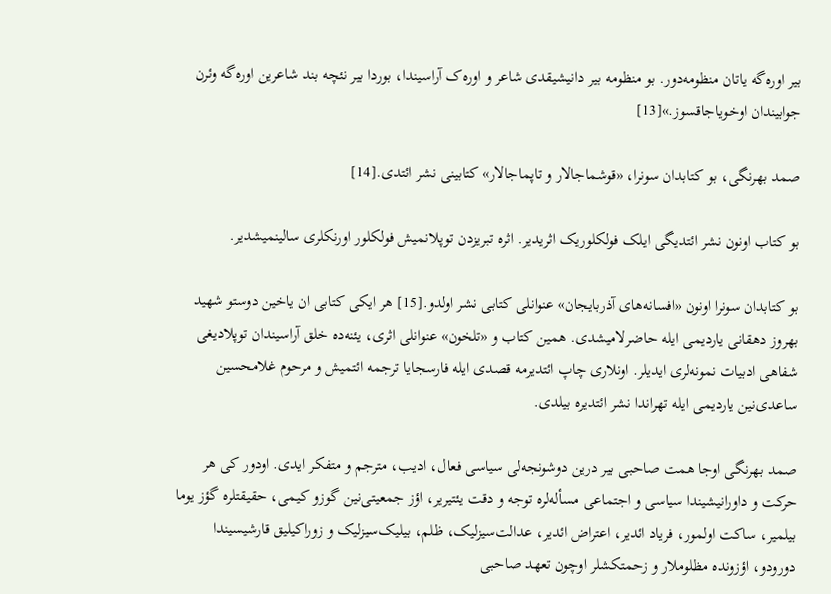بیر اوره‌گه یاتان منظومه‌دور. بو منظومه بیر دانیشیقدی شاعر و اوره‌ک آراسیندا، بوردا بیر نئچه بند شاعرین اوره‌گه وئرن جوابیندان اوخویاجاقسوز.»[13]

صمد بهرنگی، بو کتابدان سونرا، «قوشماجالار و تاپماجالار» کتابینی نشر ائتدی.[14]

بو کتاب اونون نشر ائتدیگی ایلک فولکلوریک اثریدیر. اثره‌ تبریزدن توپلانمیش فولکلور اورنکلری سالینمیشدیر.

بو کتابدان سونرا اونون «افسانه‌های آذربایجان» عنوانلی کتابی نشر اولدو.[15] هر ایکی کتابی ان یاخین دوستو شهید بهروز دهقانی یاردیمی ایله حاضرلامیشدی. همین کتاب و «تلخون» عنوانلی اثری، یئنه‌ده خلق آراسیندان توپلادیغی شفاهی ادبیات نمونه‌لری ایدیلر. اونلاری چاپ ائتدیرمه قصدی ایله فارسجایا ترجمه ائتمیش و مرحوم غلامحسین ساعدی‌نین یاردیمی ایله تهراندا نشر ائتدیره بیلدی.

صمد بهرنگی اوجا همت صاحبی بیر درین دوشونجه‌لی سیاسی فعال، ادیب، مترجم و متفکر ایدی. اودور کی هر حرکت و داورانیشیندا سیاسی و اجتماعی مسأله‌لره توجه و دقت یئتیریر، اؤز جمعیتی‌نین گوزو کیمی، حقیقتلره گؤز یوما بیلمیر، ساکت اولمور، فریاد ائدیر،‌ اعتراض ائدیر، عدالت‌سیزلیک، ظلم، بیلیک‌سیزلیک و زوراکیلیق قارشیسیندا دورودو، اؤزونده مظلوملار و زحمتکشلر اوچون تعهد صاحبی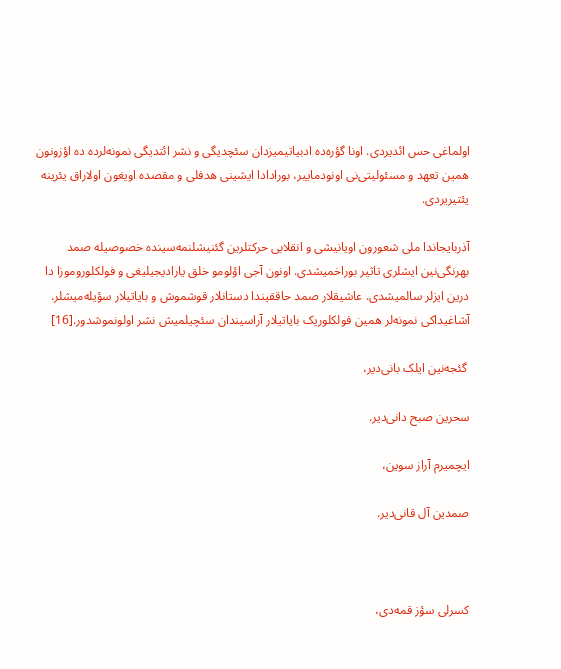اولماغی حس ائدیردی. اونا گؤره‌ده ادبیاتیمیزدان سئچدیگی و نشر ائتدیگی نمونه‌لرده ده اؤزونون همین تعهد و مسئولیتی‌نی اونودماییر، بورادادا ایشینی هدفلی و مقصده اویغون اولاراق یئرینه یئتیریردی.

آذربایجاندا ملی شعورون اویانیشی و انقلابی حرکتلرین گئنیشلنمه‌سینده خصوصیله صمد بهرنگی‌نین ایشلری تاثیر بوراخمیشدی. اونون آجی اؤلومو خلق یارادیجیلیغی و فولکلوروموزا دا درین ایزلر سالمیشدی. عاشیقلار صمد حاققیندا دستانلار قوشموش و بایاتیلار سؤیله‌میشلر. آشاغیداکی نمونه‌لر همین فولکلوریک بایاتیلار آراسیندان سئچیلمیش نشر اولونموشدور.[16]

 گئجه‌نین ایلک بانی‌دیر،

سحرین صبح دانی‌دیر.

ایچمیرم آراز سوین،

صمدین آل قانی‌دیر.



کسرلی سؤز قمه‌دی،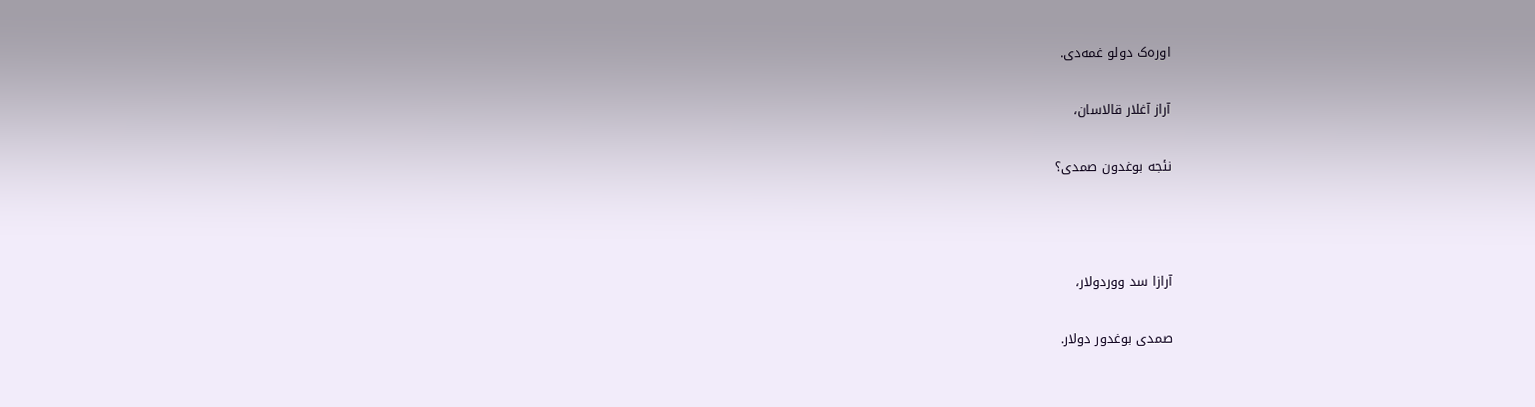اوره‌ک دولو غمه‌دی.

آراز آغلار قالاسان،

نئجه بوغدون صمدی؟



آرازا سد ووردولار،

صمدی بوغدور دولار.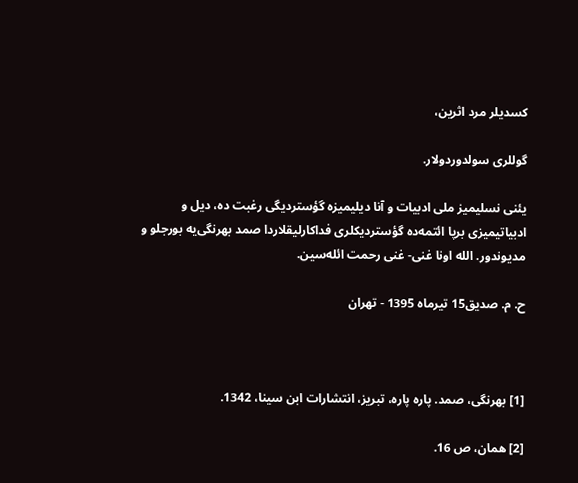کسدیلر مرد اثرین،

گوللری سولدوردولار.

یئنی نسلیمیز ملی ادبیات و آنا دیلیمیزه گؤستردیگی رغبت ده، دیل و ادبیاتیمیزی برپا ائتمه‌ده گؤستردیکلری فداکارلیقلاردا صمد بهرنگی‌یه بورجلو و مدیوندور. الله اونا غنی- غنی رحمت ائله‌سین.

ح. م. صدیق15 تیرماه 1395 - تهران



[1] بهرنگی، صمد. پاره پاره، تبریز،‌ انتشارات ابن سینا، 1342.

[2] همان، ص 16.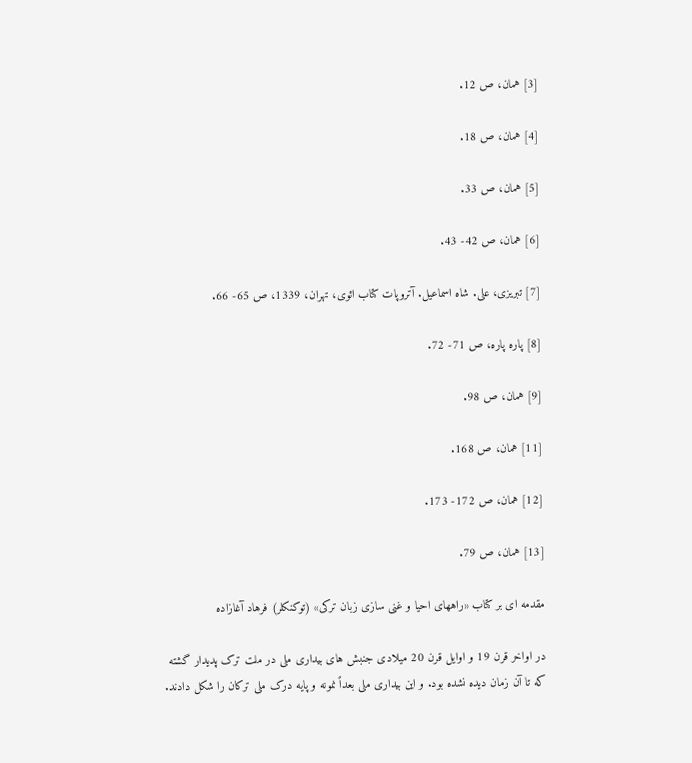[3] همان، ص 12.

[4] همان، ص 18.

[5] همان، ص 33.

[6] همان، ص 42- 43.

[7] تبریزی، علی. شاه اسماعیل. آتروپات کتاب ائوی، تهران، 1339، ص 65- 66.

[8] پاره پاره، ص 71- 72.

[9] همان، ص 98.

[11] همان، ص 168.

[12] همان، ص 172- 173.

[13] همان، ص 79.

مقدمه ای بر کتاب «راههای احیا و غنی سازی زبان ترکی» (توکنکلر) فرهاد آغازاده

در اواخر قرن 19 و اوایل قرن 20 میلادی جنبش های بیداری ملی در ملت ترک پدیدار گشته که تا آن زمان دیده نشده بود. و این بیداری ملی بعداً نمونه و پایه درک ملی ترکان را شکل دادند.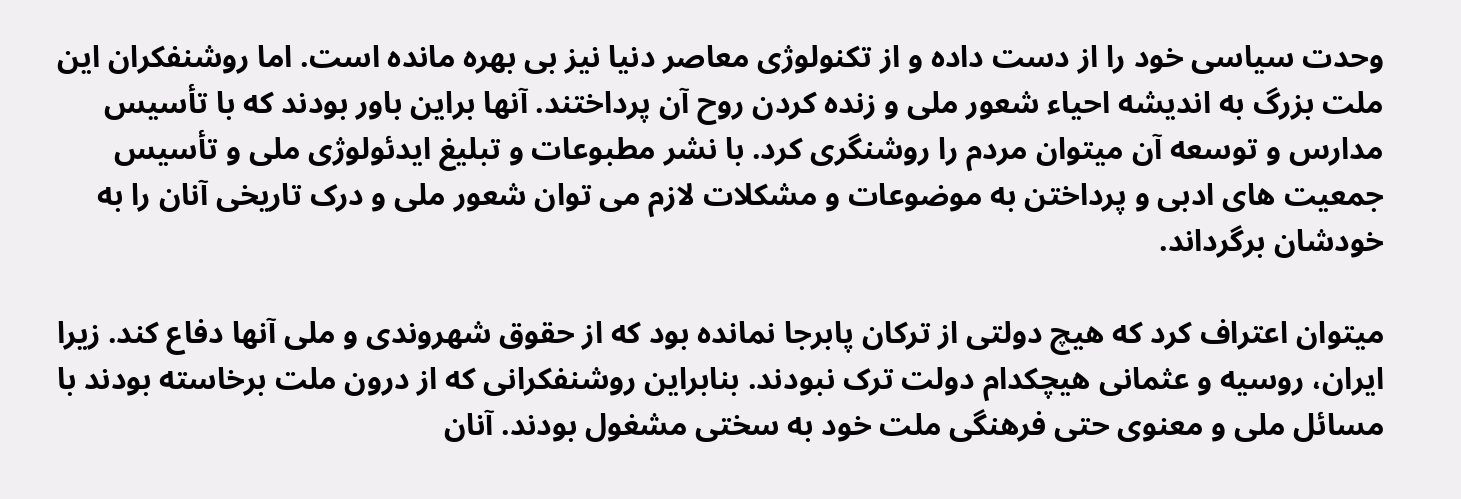وحدت سیاسی خود را از دست داده و از تکنولوژی معاصر دنیا نیز بی بهره مانده است. اما روشنفکران این ملت بزرگ به اندیشه احیاء شعور ملی و زنده کردن روح آن پرداختند. آنها براین باور بودند که با تأسیس مدارس و توسعه آن میتوان مردم را روشنگری کرد. با نشر مطبوعات و تبلیغ ایدئولوژی ملی و تأسیس جمعیت های ادبی و پرداختن به موضوعات و مشکلات لازم می توان شعور ملی و درک تاریخی آنان را به خودشان برگرداند.

میتوان اعتراف کرد که هیچ دولتی از ترکان پابرجا نمانده بود که از حقوق شهروندی و ملی آنها دفاع کند. زیرا ایران، روسیه و عثمانی هیچکدام دولت ترک نبودند. بنابراین روشنفکرانی که از درون ملت برخاسته بودند با مسائل ملی و معنوی حتی فرهنگی ملت خود به سختی مشغول بودند. آنان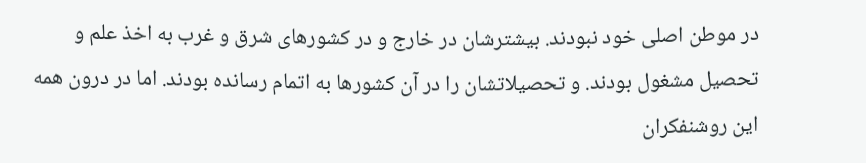در موطن اصلی خود نبودند. بیشترشان در خارج و در کشورهای شرق و غرب به اخذ علم و تحصیل مشغول بودند. و تحصیلاتشان را در آن کشورها به اتمام رسانده بودند. اما در درون همه این روشنفکران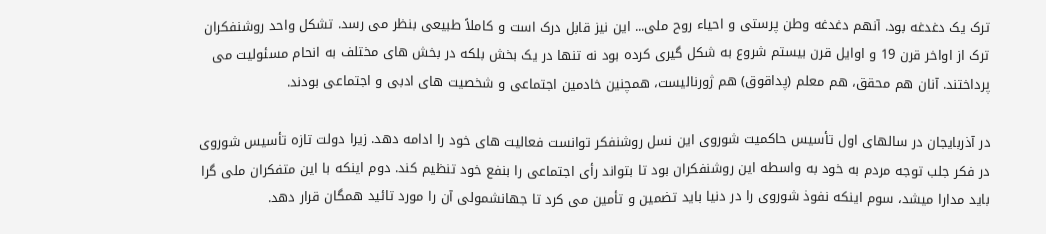ترک یک دغدغه بود. آنهم دغدغه وطن پرستی و احیاء روح ملی... این نیز قابل درک است و کاملاً طبیعی بنظر می رسد. تشکل واحد روشنفکران ترک از اواخر قرن 19 و اوایل قرن بیستم شروع به شکل گیری کرده بود نه تنها در یک بخش بلکه در بخش های مختلف به انحام مسئولیت می پرداختند. آنان هم محقق، هم معلم (پداقوق) هم ژورنالیست، همچنین خادمین اجتماعی و شخصیت های ادبی و اجتماعی بودند.

در آذربایجان در سالهای اول تأسیس حاکمیت شوروی این نسل روشنفکر توانست فعالیت های خود را ادامه دهد. زیرا دولت تازه تأسیس شوروی در فکر جلب توجه مردم به خود به واسطه این روشنفکران بود تا بتواند رأی اجتماعی را بنفع خود تنظیم کند. دوم اینکه با این متفکران ملی گرا باید مدارا میشد، سوم اینکه نفوذ شوروی را در دنیا باید تضمین و تأمین می کرد تا جهانشمولی آن را مورد تائید همگان قرار دهد.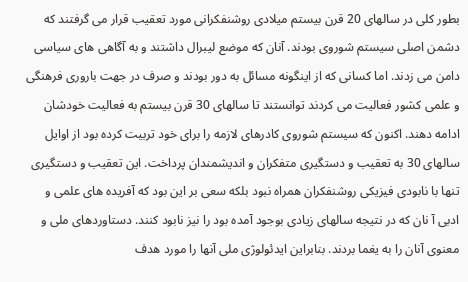بطور کلی در سالهای 20 قرن بیستم میلادی روشنفکرانی مورد تعقیب قرار می گرفتند که دشمن اصلی سیستم شوروی بودند. آنان که موضع لیبرال داشتند و به آگاهی های سیاسی دامن می زدند. اما کسانی که از اینگونه مسائل به دور بودند و صرف در جهت باروری فرهنگی و علمی کشور فعالیت می کردند توانستند تا سالهای 30 قرن بیستم به فعالیت خودشان ادامه دهند. اکنون که سیستم شوروی کادرهای لازمه را برای خود تربیت کرده بود از اوایل سالهای 30 به تعقیب و دستگیری متفکران و اندیشمندان پرداخت. این تعقیب و دستگیری تنها با نابودی فیزیکی روشنفکران همراه نبود بلکه سعی بر این بود که آفریده های علمی و ادبی آ نان که در نتیجه سالهای زیادی بوجود آمده بود را نیز نابود کنند. دستاوردهای ملی و معنوی آنان را به یغما بردند. بنابراین ایدئولوژی ملی آنها را مورد هدف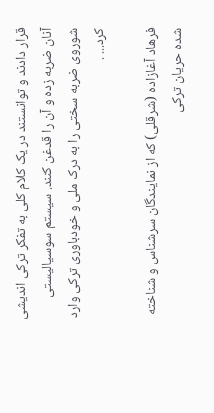قرار دادند و توانستند در یک کلام کلی به تفکر ترکی اندیشی آنان ضربه زده و آن را قدغن کنند. سیستم سوسیالیستی شوروی ضربه سختی را به درک ملی و خودباوری ترکی وارد کرد... .

فرهاد آغازاده (شرقلی) که از نمایندگان سرشناس و شناخته شده حریان ترکی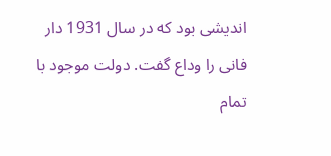اندیشی بود که در سال 1931 دار فانی را وداع گفت. دولت موجود با تمام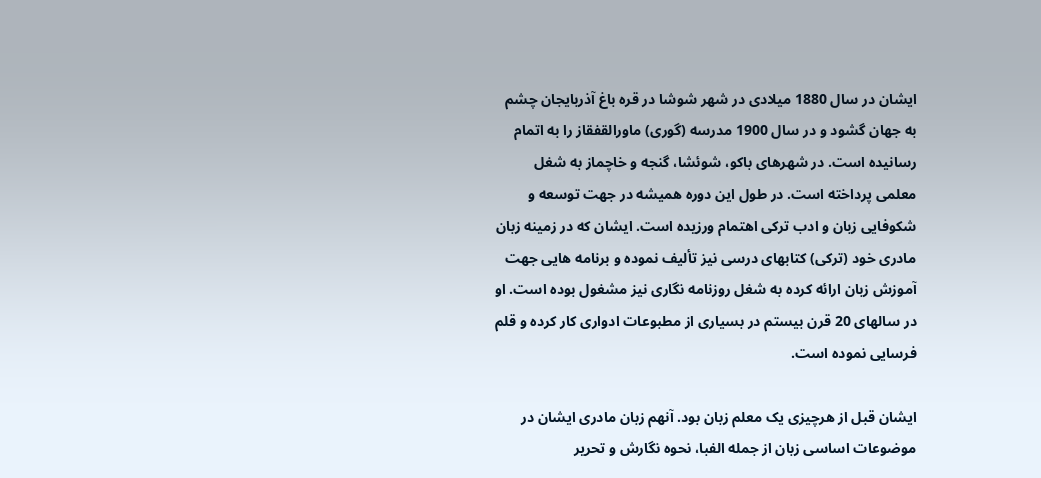ایشان در سال 1880 میلادی در شهر شوشا در قره باغ آذربایجان چشم به جهان گشود و در سال 1900 مدرسه (گوری) ماورالقفقاز را به اتمام رسانیده است. در شهرهای باکو، شوئشا، گنجه و خاچماز به شغل معلمی پرداخته است. در طول این دوره همیشه در جهت توسعه و شکوفایی زبان و ادب ترکی اهتمام ورزیده است. ایشان که در زمینه زبان مادری خود (ترکی) کتابهای درسی نیز تألیف نموده و برنامه هایی جهت آموزش زبان ارائه کرده به شغل روزنامه نگاری نیز مشغول بوده است. او در سالهای 20 قرن بیستم در بسیاری از مطبوعات ادواری کار کرده و قلم فرسایی نموده است.

ایشان قبل از هرچیزی یک معلم زبان بود. آنهم زبان مادری ایشان در موضوعات اساسی زبان از جمله الفبا، نحوه نگارش و تحریر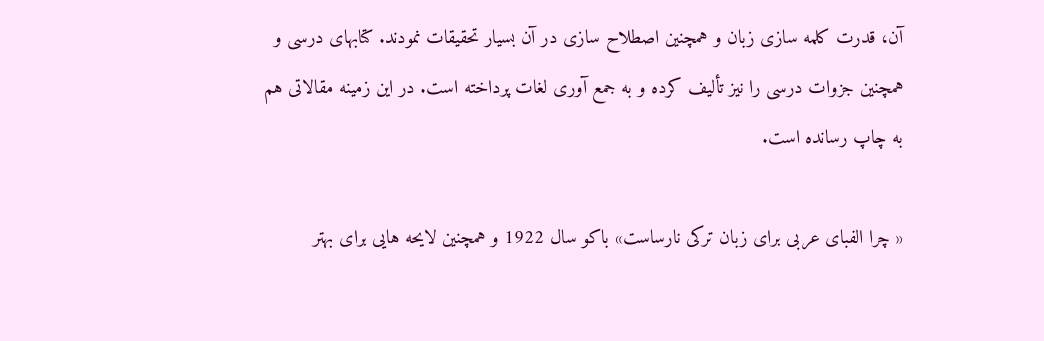آن، قدرت کلمه سازی زبان و همچنین اصطلاح سازی در آن بسیار تحقیقات نمودند. کتابهای درسی و همچنین جزوات درسی را نیز تألیف کرده و به جمع آوری لغات پرداخته است. در این زمینه مقالاتی هم به چاپ رسانده است.

« چرا الفبای عربی برای زبان ترکی نارساست» باکو سال 1922 و همچنین لایحه هایی برای بهتر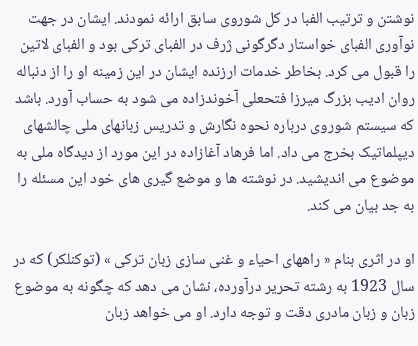نوشتن و ترتیب الفبا در کل شوروی سابق ارائه نمودند. ایشان در جهت نوآوری الفبای خواستار دگرگونی ژرف در الفبای ترکی بود و الفبای لاتین را قبول می کرد. بخاطر خدمات ارزنده ایشان در این زمینه او را از دنباله روان ادیب بزرگ میرزا فتحعلی آخوندزاده می شود به حساب آورد. باشد که سیستم شوروی درباره نحوه نگارش و تدریس زبانهای ملی چالشهای دیپلماتیک بخرج می داد. اما فرهاد آغازاده در این مورد از دیدگاه ملی به موضوع می اندیشید. در نوشته ها و موضع گیری های خود این مسئله را به جد بیان می کند.

او در اثری بنام « راههای احیاء و غنی سازی زبان ترکی » (توکنلکر) که در سال 1923 به رشته تحریر درآورده، نشان می دهد که چگونه به موضوع زبان و زبان مادری دقت و توجه دارد. او می خواهد زبان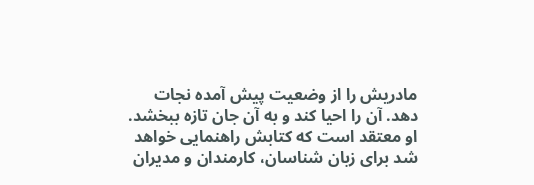مادریش را از وضعیت پیش آمده نجات دهد. آن را احیا کند و به آن جان تازه ببخشد. او معتقد است که کتابش راهنمایی خواهد شد برای زبان شناسان، کارمندان و مدیران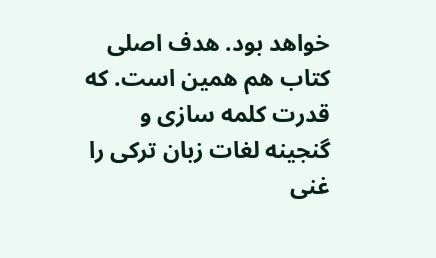خواهد بود. هدف اصلی کتاب هم همین است. که قدرت کلمه سازی و گنجینه لغات زبان ترکی را غنی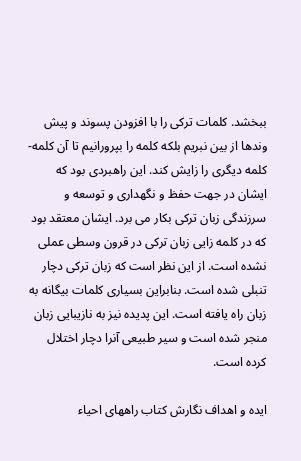ببخشد. کلمات ترکی را با افزودن پسوند و پیش وندها از بین نبریم بلکه کلمه را بپرورانیم تا آن کلمه- کلمه دیگری را زایش کند. این راهبردی بود که ایشان در جهت حفظ و نگهداری و توسعه و سرزندگی زبان ترکی بکار می برد. ایشان معتقد بود که در کلمه زایی زبان ترکی در قرون وسطی عملی نشده است. از این نظر است که زبان ترکی دچار تنبلی شده است. بنابراین بسیاری کلمات بیگانه به زبان راه یافته است. این پدیده نیز به نازیبایی زبان منجر شده است و سیر طبیعی آنرا دچار اختلال کرده است.

ایده و اهداف نگارش کتاب راههای احیاء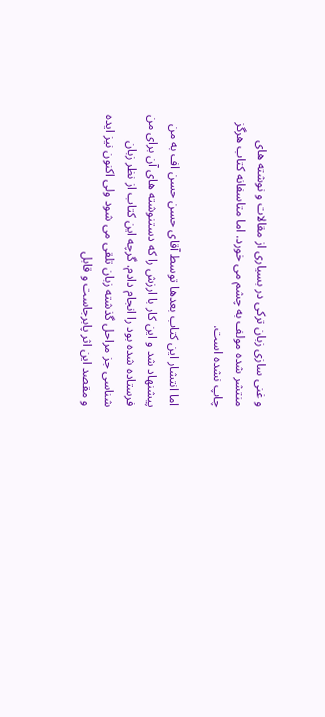و غنی سازی زبان ترکی در بسیاری از مقالات و نوشته های منتشر شده مولف به چشم می خورد. اما متاسفانه کتاب هرگز چاپ نشده است.

اما انتشار این کتاب بعدها توسط آقای حسن حسن اف به من پیشنهاد شد و این کار با ارزش را که دستنوشته های آن برای من فرستاده شده بود را انجام دادم. گرچه این کتاب از نظر زبان شناسی جز مراحل گذشته زبان تلقی می شود ولی اکنون نیز ایده و مقصد این اثر پابرجاست و قابل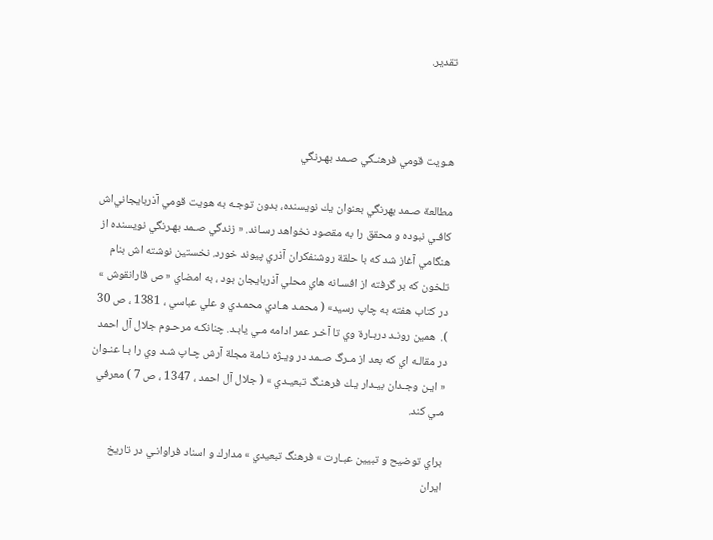تقدیر.



هـويت قومي فرهنـگي صـمد بهـرنگي

مطالعة صـمد بهرنگي بعنوان يك نويسنده، بدون توجـه به هويت قومي آذربايجاني‌اش كافـي نبوده و محقق را به مقصود نخواهد رسـاند. « زندگي صـمد بهـرنگي نويسنده از هنگامي آغاز شد كه با حلقة روشنفكران آذري پيوند خورد. نخستين نوشته اش بنام تلخون كه بر گرفته از افسـانه هاي محلي آذربايجان بود ، به امضاي « ص قارانقوش » در كتاب هفته به چاپ رسيد» ( محمـد هـادي محمـدي و علي عباسي ، 1381 ، ص 30 ).  همين رونـد دربـارة وي تا آخـر عمر ادامه مـي يابـد. چنانكـه مرحـوم جلال آل احمد در مقالـه اي كه بعد از مـرگ صـمد در ويـژه نـامة مجلة آرش چـاپ شـد وي را بـا عنـوان « ايـن وجـدان بيـدار يـك فرهنـگ تبعيـدي » ( جلال آل احمد ، 1347 ، ص 7 ) معرفي مـي كند.

براي توضيح و تبيين عبـارت » فرهنگ تبعيدي » مدارك و اسناد فراوانـي در تاريخ ايران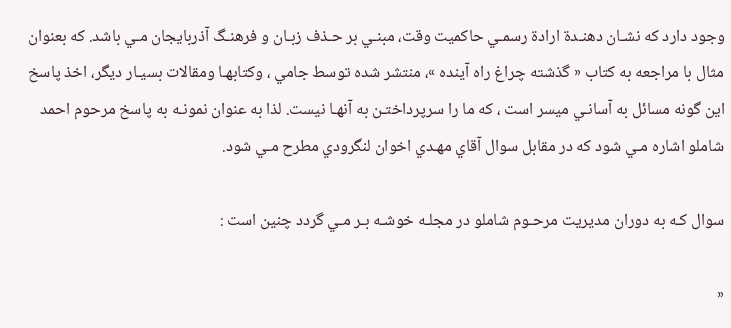وجود دارد كه نشـان دهنـدة ارادة رسمـي حاكميت وقت، مبنـي بر حـذف زبـان و فرهنـگ آذربايجان مـي باشد. كه بعنوان مثال با مراجعه به كتاب « گذشته چراغ راه آينده »، منتشر شده توسط جامي ، وكتابهـا ومقالات بسيـار ديگر، اخذ پاسخ اين گونه مسائل به آسانـي ميسر است ، كه ما را سرپرداختـن به آنهـا نيست. لذا به عنوان نمونـه به پاسخ مرحوم احمد شاملو اشاره مـي شود كه در مقابل سوال آقاي مهـدي اخوان لنگرودي مطرح مـي شود.

سوال كـه به دوران مديريت مرحـوم شاملو در مجلـه خوشـه بـر مـي گردد چنين است :

«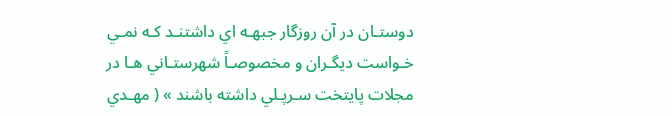دوستـان در آن روزگار جبهـه اي داشتنـد كـه نمـي خـواست ديگـران و مخصوصـاً شهرستـاني هـا در مجلات پايتخت سـرپـلي داشته باشند » ( مهـدي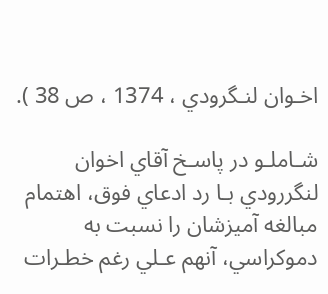اخـوان لنـگرودي ، 1374 ، ص 38 ).

شـاملـو در پاسـخ آقاي اخوان لنگررودي بـا رد ادعاي فوق، اهتمام مبالغه آميزشان را نسبت به دموكراسي، آنهم عـلي رغم خطـرات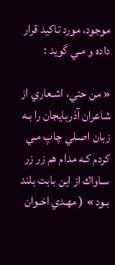موجود، مورد تاكيد قرار داده و مـي گويد :

« من حتي، اشـعاري از شاعران آذربايجان را بـه زبان اصـلي چاپ مـي كردم كـه مدام هم زر زر سـاواك از اين بابت بلند بـود » ( مهـدي اخـوان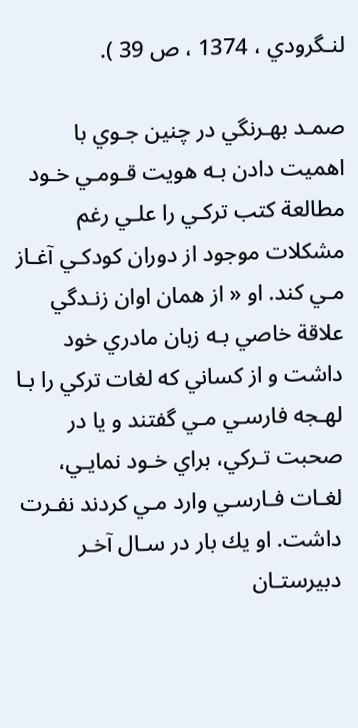لنـگرودي ، 1374 ، ص 39 ).

صمـد بهـرنگي در چنين جـوي با اهميت دادن بـه هويت قـومـي خـود مطالعة كتب تركـي را علـي رغم مشكلات موجود از دوران كودكـي آغـاز مـي كند. او « از همان اوان زنـدگي علاقة خاصي بـه زبان مادري خود داشت و از كساني كه لغات تركي را بـا لهـجه فارسـي مـي گفتند و يا در صحبت تـركي، براي خـود نمايـي، لغـات فـارسـي وارد مـي كردند نفـرت داشت. او يك بار در سـال آخـر دبيرستـان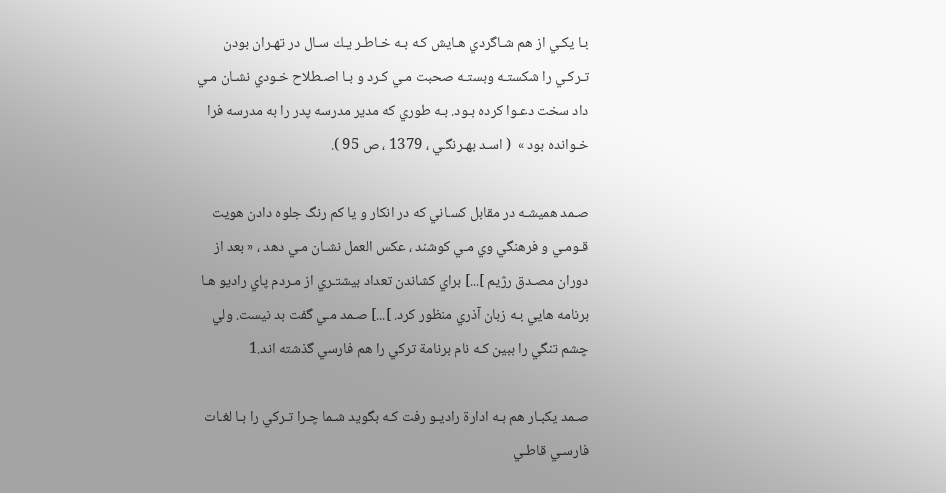بـا يكـي از هم شـاگردي هـايش كـه بـه خـاطـر يـك سـال در تهـران بودن تـركـي را شكستـه وبستـه صحبت مـي كـرد و بـا اصـطلاح خـودي نشـان مـي داد سخت دعـوا كرده بـود. بـه طوري كه مدير مدرسه پدر را به مدرسه فرا خـوانده بود »  ( اسـد بهـرنگـي ، 1379 ، ص 95 ).

صـمد هميشـه در مقابل كسـاني كه در انكار و يا كم رنگ جلوه دادن هويت قـومـي و فرهنگي وي مـي كوشند ، عكس العمل نشـان مـي دهد ، « بعد از دوران مصـدق رژيم ]...] براي كشاندن تعداد بيشتـري از مـردم پاي راديو هـا برنامه هايي بـه زبان آذري منظور كرد. ]...] صـمد مـي گفت بد نيست. ولي چشم تنگي را ببين كـه نام برنامة تركي را هم فارسي گذشته اند.1

صـمد يكبـار هم بـه ادارة راديـو رفت كـه بگويد شـما چـرا تـركي را بـا لغـات فارسـي قاطـي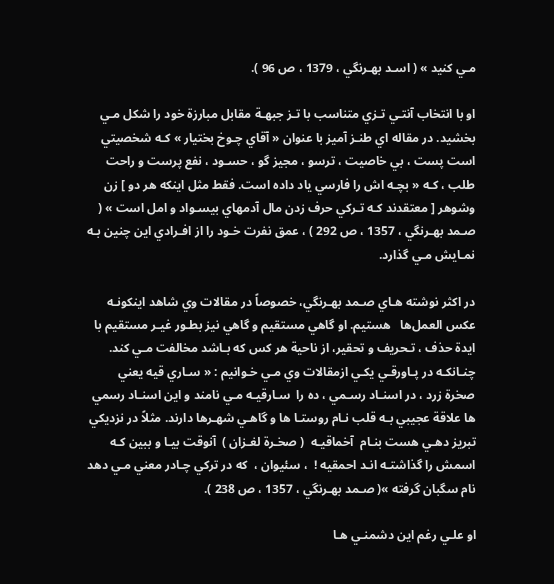مـي كنيد » ( اسـد بهـرنگي ، 1379 ، ص 96 ).

او با انتخاب آنتـي تـزي متناسب با تـز جبهـة مقابل مبارزة خود را شكل مـي بخشيد. در مقاله اي طنـز آميز با عنوان « آقاي چـوخ بختيار » كـه شخصيتي است پست ، بي خاصيت ، ترسو ، مجيز گو ، حسـود ، نفع پرست و راحت طلب ، كـه « بچـه اش را فارسي ياد داده است. فقط مثل اينكه هر دو ‍‍] زن وشوهر [ معتقدند كـه تـركي حرف زدن مال آدمهاي بيسـواد و امل است » ( صـمد بهـرنگي ، 1357 ، ص 292 ) ، عمق نفرت خـود را از افـرادي اين چنين بـه نمـايش مـي گذارد.

در اكثر نوشته هـاي صـمد بهـرنگي، خصوصاً در مقالات وي شاهد اينكونـه عكس العمل‌ها   هستيم. او گاهي مستقيم و گاهي نيز بطـور غيـر مستقيم با ايدة حذف ، تـحريف و تحقير، از ناحية هر كس كه بـاشد مخالفت مـي كند. چنـانكـه در پـاورقـي يكـي ازمقالات وي مـي خـوانيم : « سـاري قيه يعني صخرة زرد ، در اسنـاد رسـمي ، ده را  سـارقيـه مـي نامند و اين اسنـاد رسمي ها علاقة عجيبي بـه قلب نـام روستـا ها و گاهـي شهـرها دارند. مثلاً در نزديكي تبريز دهـي هست بنـام  آخماقيـه  ( صخـرة لغـزان )  آنوقت بيـا و ببين كـه اسمش را گذاشتـه انـد احمقيه !  ، سئيوان ،  كه در تركي چـادر معني مـي دهد نام سگبان گرفته »( صـمد بهـرنگي ، 1357 ، ص 238 ).

او علـي رغم اين دشمنـي هـا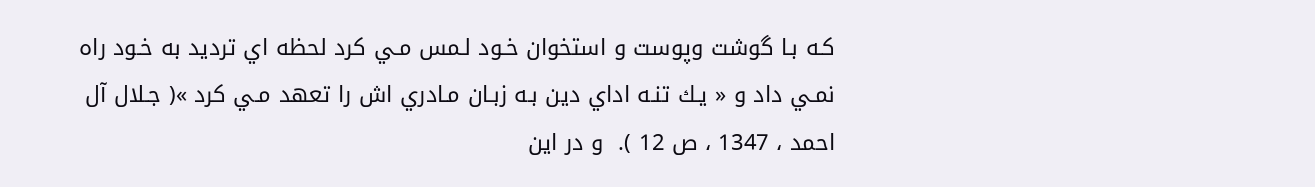كـه بـا گوشت وپوست و استخوان خـود لـمس مـي كرد لحظه اي ترديد به خـود راه نمـي داد و « يـك تنـه اداي دين بـه زبـان مـادري اش را تعهد مـي كرد »( جـلال آل احمد ، 1347 ، ص 12 ).  و در اين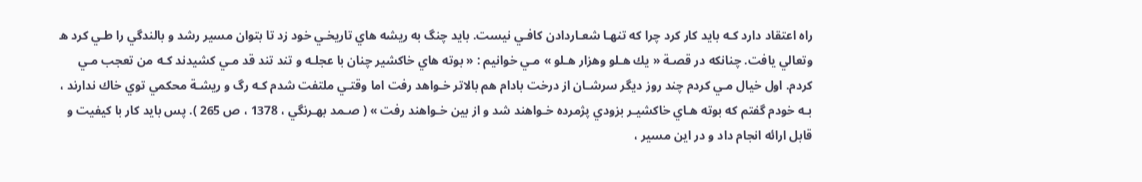راه اعتقاد دارد كـه بايد كار كرد چرا كه تنهـا شعـاردادن كافـي نيست. بايد چنگ به ريشه هاي تاريخـي خود زد تا بتوان مسير رشد و بالندگي را طـي كرد ه وتعالي يافت. چنانكه در قصـة « يك هـلو وهزار هـلو » مـي خوانيم : « بوته هاي خاكشير چنان با عجلـه و تند تند قد مـي كشيدند كـه من تعجب مـي كردم. اول خيال مـي كردم چند روز ديگر سرشـان از درخت بادام هم بالاتر خـواهد رفت اما وقتـي ملتفت شدم كـه رگ و ريشـة محكمي توي خاك ندارند ، بـه خودم گفتم كه بوته هـاي خاكشيـر بزودي پژمرده خـواهند شد و از بين خـواهند رفت » ( صـمد بهـرنگي ، 1378 ، ص 265 ). پس بايد كار با كيفيت و قابل ارائه انجام داد و در اين مسير ،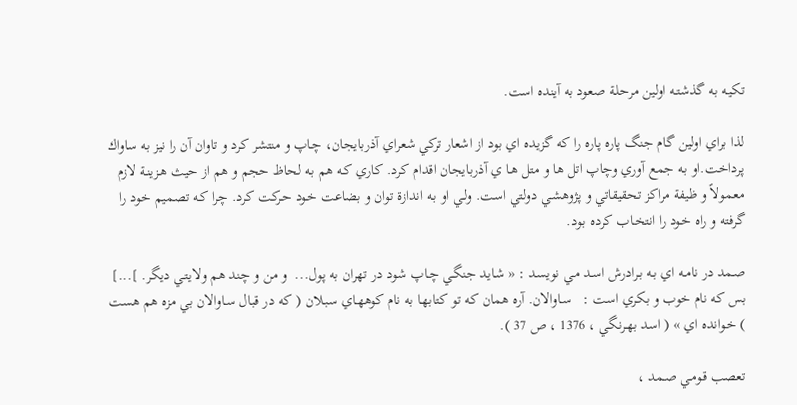تكيـه به گذشتـه اولين مرحلـة صعود به آينده است.

لذا براي اولين گام جنگ پاره پاره را كه گزيده اي بود از اشعار تركي شعراي آذربايجان، چـاپ و منتشر كرد و تاوان آن را نيز به ساواك پرداخت.او بـه جمع آوري وچاپ اتل ها و متل هـا ي آذربايجان اقدام كرد. كاري كـه هم بـه لحاظ حجم و هم از حيث هـزينـة لازم معمولاً و ظيفة مراكز تحقيقاتي و پژوهشـي دولتي است. ولـي او بـه اندازة توان و بضاعت خـود حـركت كرد. چرا كـه تصميم خـود را گرفته و راه خـود را انتخـاب كرده بـود.

صـمد در نامـه اي بـه بـرادرش اسـد مـي نويسد : « شـايد جنگـي چـاپ شـود در تهران به پول...  و من و چند هم ولايتـي ديگر. ]...] بس كه نام خوب و بكري است :   سـاوالان. آره همان كه تو كتابهـا به نام كوههـاي سبـلان ( كه در قبال سـاوالان بي مزه هم هست ) خـوانده اي » ( اسد بهـرنگي ، 1376 ، ص 37 ).

تعصب قـومـي صـمد ،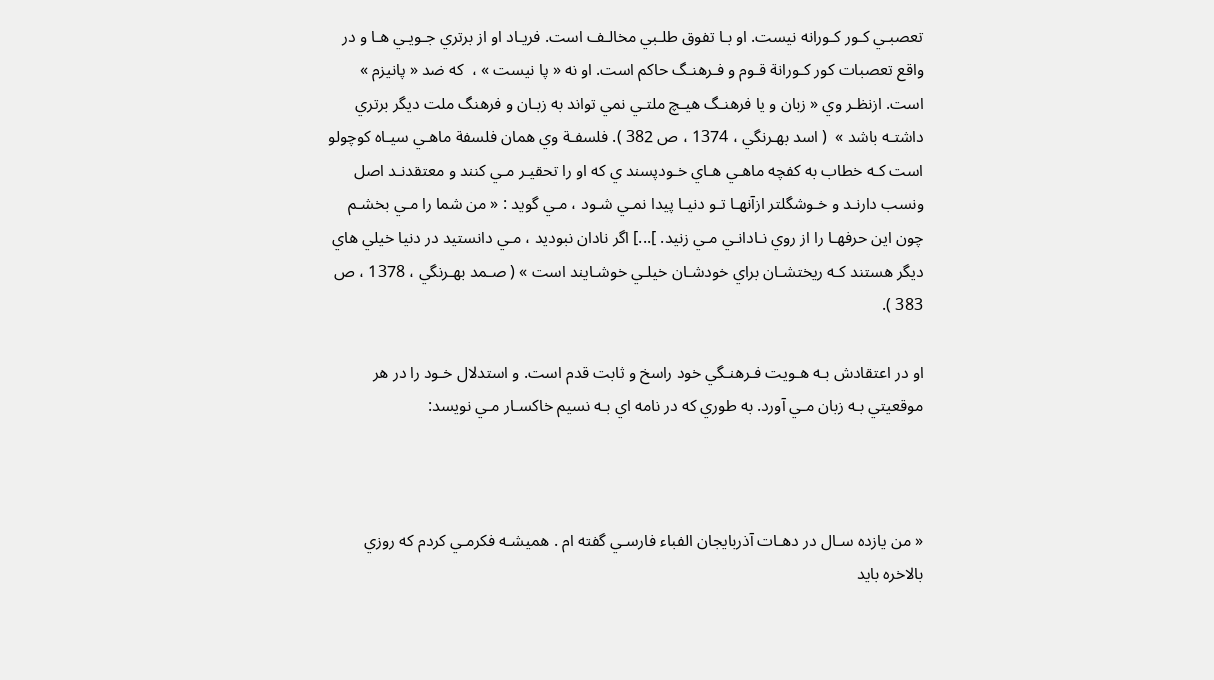تعصبـي كـور كـورانه نيست. او بـا تفوق طلـبي مخالـف است. فريـاد او از برتري جـويـي هـا و در واقع تعصبات كور كـورانة قـوم و فـرهنـگ حاكم است. او نه « پا نيست » ،  كه ضد « پانيزم » است. ازنظـر وي « زبان و يا فرهنـگ هيـچ ملتـي نمي تواند به زبـان و فرهنگ ملت ديگر برتري داشتـه باشد »  ( اسد بهـرنگي ، 1374 ، ص 382 ). فلسفـة وي همان فلسفة ماهـي سيـاه كوچولو است كـه خطاب به كفچه ماهـي هـاي خـودپسند ي كه او را تحقيـر مـي كنند و معتقدنـد اصل ونسب دارنـد و خـوشگلتر ازآنهـا تـو دنيـا پيدا نمـي شـود ، مـي گويد : « من شما را مـي بخشـم چون اين حرفهـا را از روي نـادانـي مـي زنيد. ]...] اگر نادان نبوديد ، مـي دانستيد در دنيا خيلي هاي ديگر هستند كـه ريختشـان براي خودشـان خيلـي خوشـايند است » ( صـمد بهـرنگي ، 1378 ، ص 383 ).

او در اعتقادش بـه هـويت فـرهنـگي خود راسخ و ثابت قدم است. و استدلال خـود را در هر موقعيتي بـه زبان مـي آورد. به طوري كه در نامه اي بـه نسيم خاكسـار مـي نويسد:



« من يازده سـال در دهـات آذربايجان الفباء فارسـي گفته ام . هميشـه فكرمـي كردم كه روزي بالاخره بايد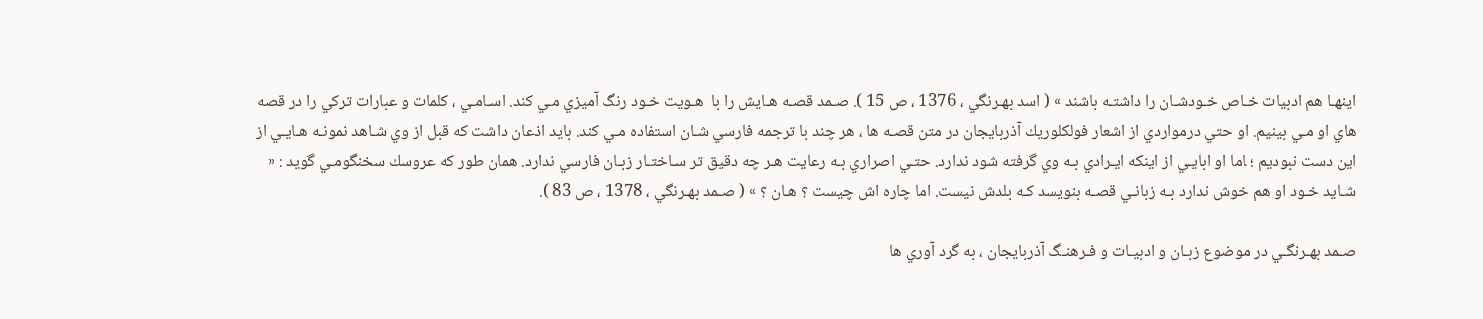اينهـا هم ادبيات خـاص خـودشـان را داشتـه باشند » ( اسد بهـرنگي ، 1376 ، ص 15 ). صـمد قصـه هـايش را با  هـويت خـود رنگ آميزي مـي كند. اسـامـي ، كلمات و عبارات تركي را در قصه هاي او مـي بينيم. او حتي درمواردي از اشعار فولكلوريك آذربايجان در متن قصـه ها ، هر چند با ترجمه فارسي شـان استفاده مـي كند. بايد اذعان داشت كه قبل از وي شـاهد نمونـه هـايـي از اين دست نبوديم ؛ ‍‍‍‍اما او ابايـي از اينكه ايـرادي بـه وي گرفته شود ندارد. حتـي اصراري بـه رعايت هـر چه دقيق تر سـاختـار زبـان فارسي ندارد. همان طور كه عروسك سخنگومـي گويد : « شـايد خـود او هم خوش ندارد بـه زبانـي قصـه بنويسد كـه بلدش نيست. اما چاره اش چيست ؟ هـان ؟ » ( صـمد بهـرنگي ، 1378 ، ص 83 ).

صـمد بهـرنگـي در موضوع زبـان و ادبيـات و فـرهنـگ آذربايجان ، به گرد آوري ها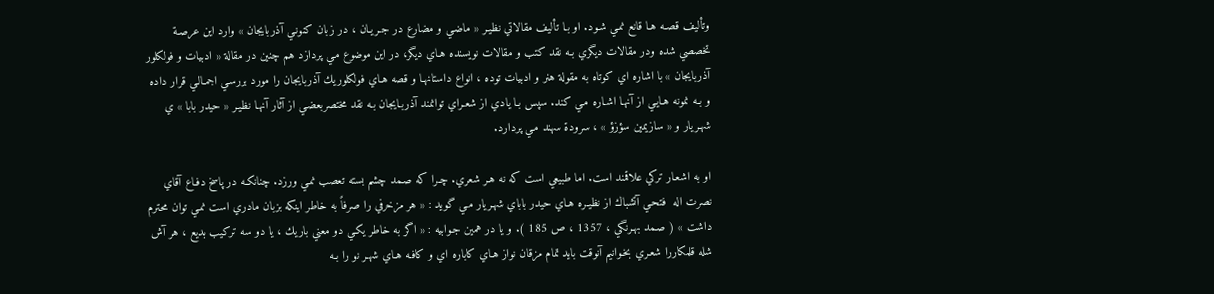وتأليف قصـه هـا قانع نمـي شـود. او بـا تأليف مقالاتي نظيـر « ماضـي و مضارع در جـريـان ، در زبان كنونـي آذربايجان » وارد اين عرصـة تخصصي شده ودر مقالات ديگري بـه نقد كتب و مقالات نويسنده هـاي ديگر، در اين موضوع مـي پردازد هم چنين در مقالة « ادبيات و فولكلور آذربايجان » با اشاره اي كوتاه به مقولة هنر و ادبيات توده ، انواع داستانهـا و قصه هـاي فولكلوريك آذربايجان را مورد بررسـي اجمـالـي قرار داده و بـه نمونه هـايـي از آنهـا اشـاره مـي كند. سپس بـا يادي از شعـراي توانمند آذربـايجان بـه نقد مختصربعضـي از آثار آنهـا نظيـر « حيدر بابا » ي شهـريار و « سازيمين سؤزؤ » ، سرودة سهند مـي پردارد.

او به اشعـار تركي علاقمند است. اما طبيعي است كه نه هـر شعري. چـرا كه صـمد چشم بسته تعصب نمـي ورزد. چنانكـه در پاسخ دفـاع آقاي نصرت اله  فتحـي آتشباك از نظيـره هـاي حيدر باباي شهـريار مـي گويد : « هر مزخرفي را صرفاً به خاطر اينكه بزبان مادري است نمـي توان محترم داشت » ( صـمد بهـرنگي ، 1357 ، ص 185 ). و يا در همين جـوابيه : « اگر به خاطر يكـي دو معني باريك ، يا دو سه تركيب بديع ، هر آش شله قلمكاررا شعـري بخـوانيم آنوقت بايد تمام مزقان نواز هـاي كاباره اي و كافـه هـاي شهـر نو را بـه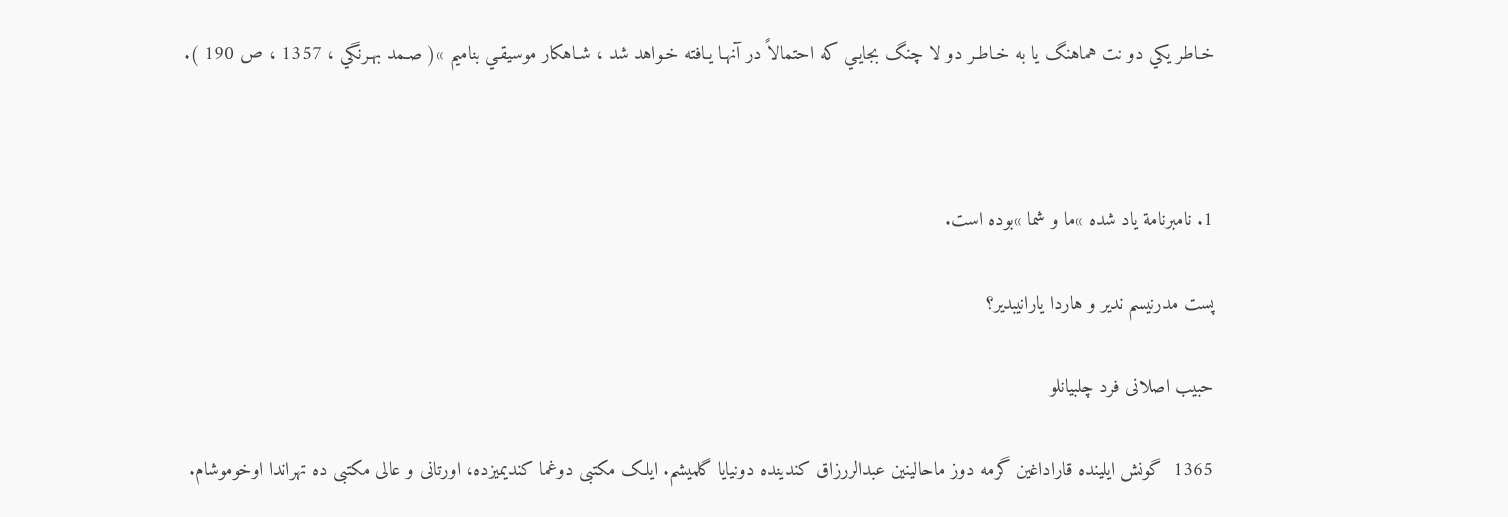خـاطر يكي دو نت هماهنگ يا به خـاطـر دو لا چنگ بجايـي كه احتمالاً در آنهـا يـافته خـواهد شد ، شـاهكار موسيقـي بناميم »( صـمد بهـرنگي ، 1357 ، ص 190 ).



1. نامبرنامة ياد شده »ما و شما »بوده است.

پست مدرنیسم ندیر و هاردا یارانیبدیر؟

حبیب اصلانی فرد چلبیانلو

1365  گونش ایلینده قاراداغین گرمه دوز ماحالینین عبدالررزاق کندینده دونیایا گلمیشم. ایلک مکتبی دوغما کندیمیزده، اورتانی و عالی مکتبی ده تهراندا اوخوموشام.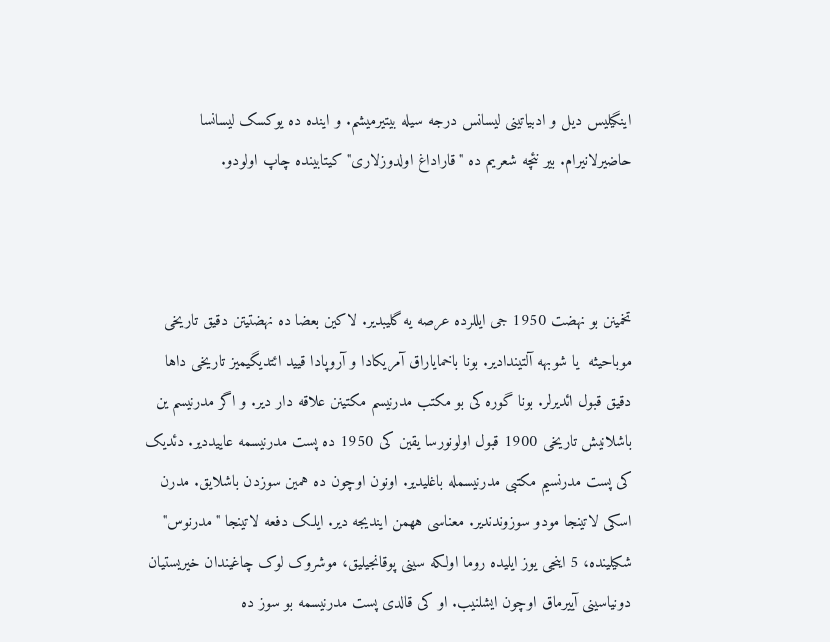اینگیلیس دیل و ادبیاتینی لیسانس درجه سیله بیتیرمیشم. و اینده ده یوکسک لیسانسا حاضیرلانیرام. بیر نئچه شعریم ده "قاراداغ اولدوزلاری" کیتابینده چاپ اولودو.



تخمینن بو نهضت 1950 جی ایللرده عرصه یه گلیبدیر. لاکین بعضا ده نهضتیتن دقیق تاریخی موباحیثه  یا شوبهه آلتیندادیر. بونا باخمایاراق آمریکادا و آروپادا قیید ائتدیگیمیز تاریخی داها دقیق قبول ائدیرلر. بونا گوره کی بو مکتب مدرنیسم مکتینن علاقه دار دیر. و اگر مدرنیسم ین باشلانیش تاریخی 1900 قبول اولونورسا یقین کی 1950 ده پست مدرنیسمه عاییددیر. دئدیک کی پست مدرنسیم مکتبی مدرنیسمله باغلیدیر. اونون اوچون ده همین سوزدن باشلایق. مدرن اسکی لاتینجا مودو سوزوندندیر. معناسی ههمن ایندیجه دیر. ایلک دفعه لاتینجا "مدرنوس" شکیلینده، 5 اینجی یوز ایلیده روما اولکه سینی پوقانجیلیق، موشروک لوک چاغیندان خیریستیان دونیاسینی آییرماق اوچون ایشلنیب. او کی قالدی پست مدرنیسمه بو سوز ده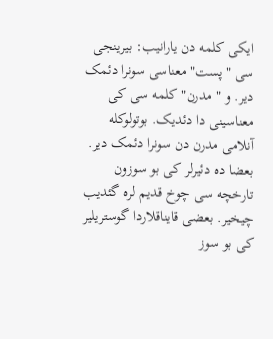ایکی کلمه دن یارانیب: بیرینجی سی "پست" معناسی سونرا دئمک دیر. و " مدرن" کلمه سی کی معناسینی دا دئدیک. بوتولوکله آنلامی مدرن دن سونرا دئمک دیر. بعضا ده دئیرلر کی بو سوزون تارخچه سی چوخ قدیم لره گئدیب چیخیر. بعضی قایناقلاردا گوستریلیر کی بو سوز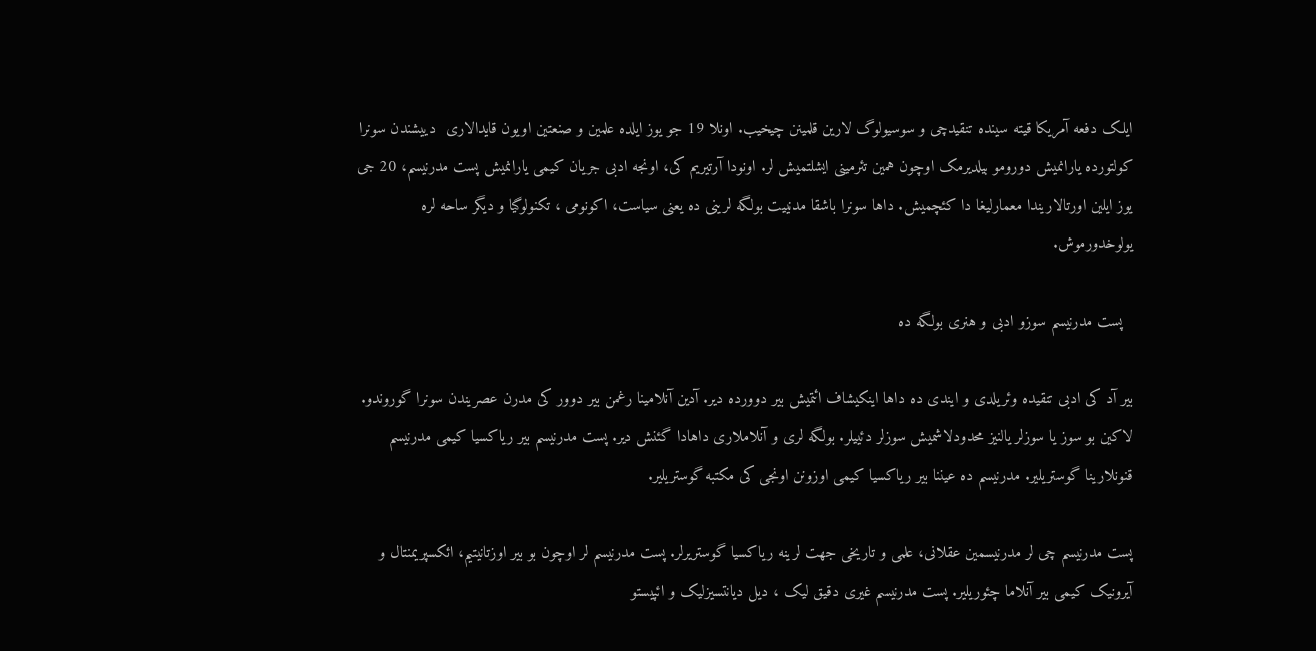ایلک دفعه آمریکا قیته سینده تنقیدچی و سوسیولوگ لارین قلمینن چیخیب. اونلا 19 جو یوز ایلده علمین و صنعتین اویون قایدالاری  دییشندن سونرا کولتورده یارانمیش دورومو بیلدیرمک اوچون همین تئرمینی ایشلتمیش لر. اونودا آرتیریم کی، اونجه ادبی جریان کیمی یارانمیش پست مدرنیسم، 20 جی یوز ایلین اورتالاریندا معمارلیغا دا کئچمیش. داها سونرا باشقا مدنییت بولگه لرینی ده یعنی سیاست، اکونومی ، تکنولوگیا و دیگر ساحه لره یولوخدورموش.

  پست مدرنیسم سوزو ادبی و هنری بولگه ده

بیر آد کی ادبی تنقیده وئریلدی و ایندی ده داها اینکیشاف ائتمیش بیر دوورده دیر. آدین آنلامینا رغمن بیر دوور کی مدرن عصریندن سونرا گوروندو. لاکین بو سوز یا سوزلر یالنیز محدودلاشمیش سوزلر دئییلر. بولگه لری و آنلاملاری داهادا گئنش دیر. پست مدرنیسم بیر ریاکسیا کیمی مدرنیسم قنونلارینا گوستریلیر. مدرنیسم ده عیننا بیر ریاکسیا کیمی اوزونن اونجی کی مکتبه گوستریلیر.

پست مدرنیسم چی لر مدرنیسمین عقلانی، علمی و تاریخی جهت لرینه ریاکسیا گوستریرلر. پست مدرنیسم لر اوچون بو بیر اوزتانیتیم، ائکسپریمنتال و   آیرونیک کیمی بیر آنلاما چئوریلیر. پست مدرنیسم غیری دقیق لیک ، دیل دیانتسیزلیک و ائپیستو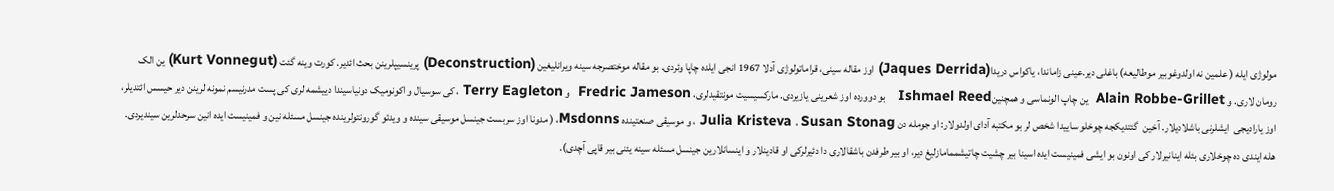مولوژی ایله ( علمین نه اولدوغوبیر موطالیعه) باغلی دیر.عینی زاماندا، یاکواس دریدا(Jaques Derrida) اوز مقاله سینی، قراماتولوژی آدلا 1967 انجی ایلده چاپا وئردی. بو مقاله موختصرجه سینه ویرانلیغین (Deconstruction) پرینسیپلرینن بحث ائدیر. کورت وینه گئت (Kurt Vonnegut) ین الک رومان لاری. و Alain Robbe-Grillet  ین چاپ الونماسی و همچنینIshmael Reed   بو دوورده اوز شعرینی یازیردی. مارکسیسیت مونتقیدلری، Fredric Jameson  و Terry Eagleton ، کی سوسیال و اکونومیک دونیاسیندا دییشمه لری کی پست مدرنیسم نمونه لرینن دیر حیسس ائتدیلر، اوز یارادیجی  ایشلرنی باشلادیلار. آخین  گئتدیکجه چوخلو ساییدا شخص لر بو مکتبه آدای اولدولار: او جومله دن Julia Kristeva ، Susan Stonag ، و موسیقی صنعتینده Msdonns، ( مدونا اوز سربست جینسل موسیقی سینده و ویدئو گورونتولرینده جینسل مسئله نین و فمینیست ایده انین سرحدلرین سیندیردی. هله ایندی ده چوخلاری بئله اینانیرلار کی اونون بو ایشی فمینیست ایده اسینا بیر چشیت چاتیشممامازلیغ دیر، او بیر طرفدن باشقالاری دا دئیرلرکی او قادینلار و اینسانلارین جینسل مسئله سینه یئنی بیر قاپی آچدی).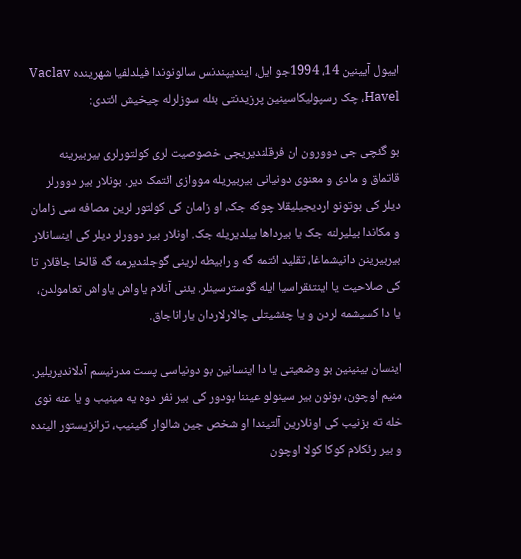اییول آیینین 14، 1994جو ایل، ایندیپندنس سالونوندا فیلدلفیا شهرینده Vaclav Havel، چک رسپولیکاسینین پرزیدنتی بئله سوزلرله چیخیش ائتدی:

بو گئچی جی دوورون ان فرقلندیریجی خصوصیت لری کولتورلری بیربیرینه قاتماق و مادی و معنوی دونیانی بیربیریله مووازی ائتمک دیر. بونلار بیر دوورلر دیلر کی بوتونو اردیجیلیقلا چوکه جک، او زامان کی کولتور لرین مصافه سی زامان و مکاندا بیلیرلنه جک یا بیرداها بیلدیریله جک. اونلار بیر دوورلر دیلر کی اینسانلار بیربیرینن دانیشماغا، تقلید ائتمه گه و رابیطه لرینی گوجلندیرمه گه قالخا جاقلار تا کی صلاحیت یا اینتئقراسیا ایله گوسترسینلر. یئنی آنلام یاواش یاواش تعامولدن، یا دا کسیشمه لردن و یا چئشیتلی چالارلاردان یاراناجاق.

اینسان بینینین بو وضعیتی یا دا اینسانین بو دونیاسی پست مدرنیسم آدلاندیریلیر. منیم اوچون، بونون بیر سینولو عیننا بودور کی بیر نفر دوه یه مینیب و یا عنه نوی خله ته بزنیب کی اونلارین آلتیندا او شخص جین شالوار گئینیب، ترانزیستور الینده و بیر رئکلام کوکا کولا اوچون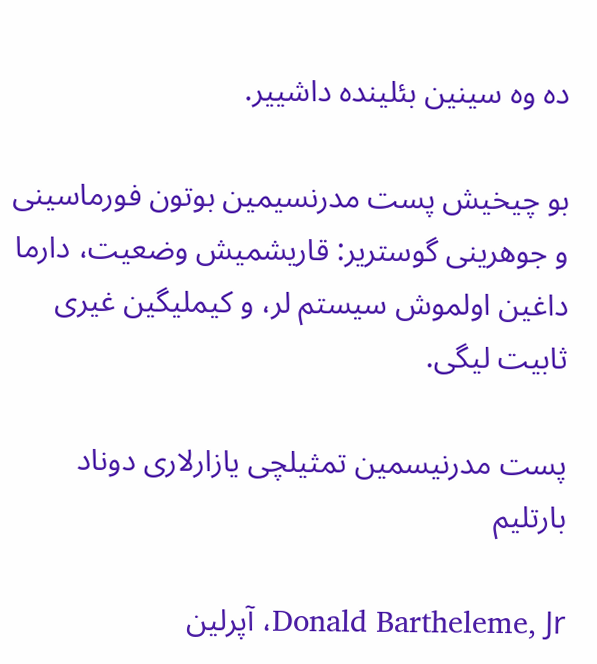ده وه سینین بئلینده داشییر.

بو چیخیش پست مدرنسیمین بوتون فورماسینی و جوهرینی گوستریر: قاریشمیش وضعیت، دارما داغین اولموش سیستم لر، و کیملیگین غیری ثابیت لیگی.

پست مدرنیسمین تمثیلچی یازارلاری دوناد بارتلیم

Donald Bartheleme, Jr، آپرلین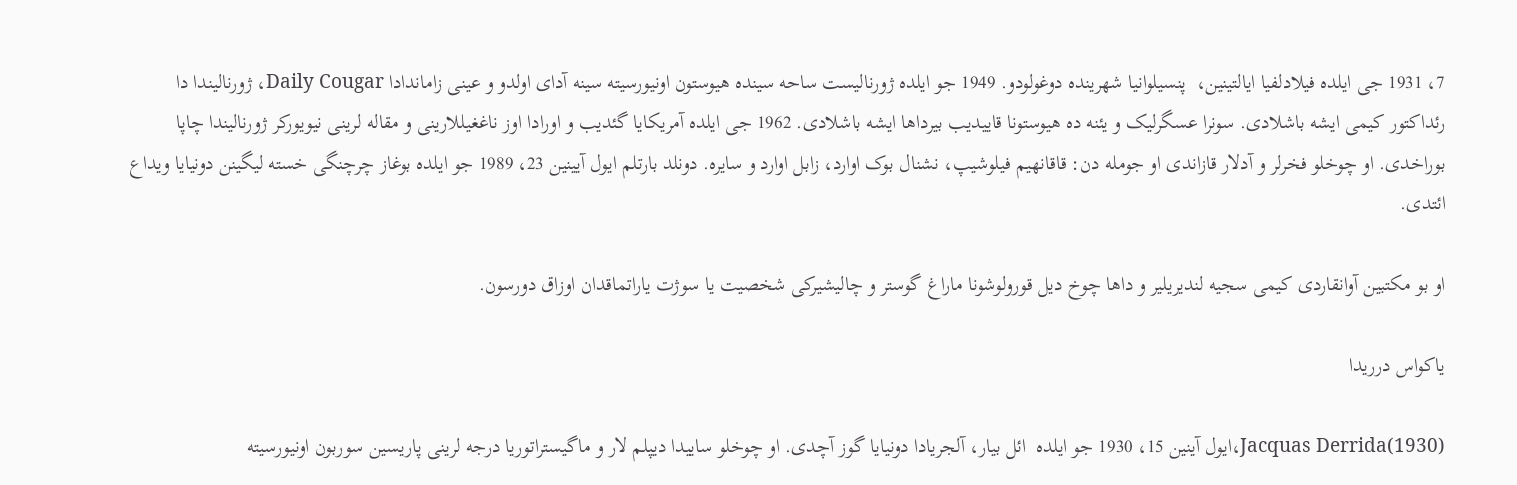7، 1931 جی ایلده فیلادلفیا ایالتینین،  پنسیلوانیا شهرینده دوغولودو. 1949 جو ایلده ژورنالیست ساحه سینده هیوستون اونیورسیته سینه آدای اولدو و عینی زاماندادا Daily Cougar، ژورنالیندا دا رئداکتور کیمی ایشه باشلادی. سونرا عسگرلیک و یئنه ده هیوستونا قاییدیب بیرداها ایشه باشلادی. 1962 جی ایلده آمریکایا گئدیب و اورادا اوز ناغغیللارینی و مقاله لرینی نیویورکر ژورنالیندا چاپا بوراخدی. او چوخلو فخرلر و آدلار قازاندی او جومله دن: قاقانهیم فیلوشیپ، نشنال بوک اوارد، زابل اوارد و سایره. دونلد بارتلم ایول آیینین 23، 1989 جو ایلده بوغاز چرچنگی خسته لیگینن دونیایا ویداع ائتدی.

او بو مکتبین آوانقاردی کیمی سجیه لندیریلیر و داها چوخ دیل قورولوشونا ماراغ گوستر و چالیشیرکی شخصیت یا سوژت یاراتماقدان اوزاق دورسون.

یاکواس درریدا

Jacquas Derrida(1930)،ایول آینین 15، 1930 جو ایلده  ائل بیار، آلجریادا دونیایا گوز آچدی. او چوخلو ساییدا دیپلم لار و ماگیستراتوریا درجه لرینی پاریسین سوربون اونیورسیته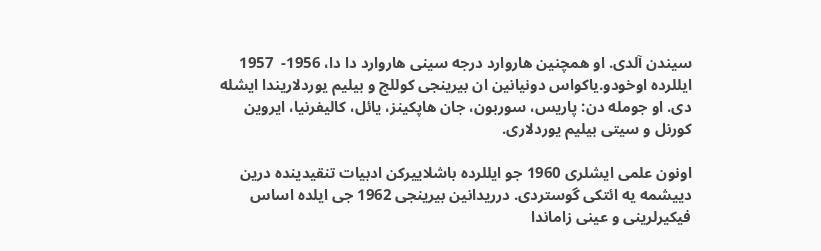سیندن آلدی. او همچنین هاروارد درجه سینی هاروارد دا دا، 1956-  1957 ایللرده اوخودو.یاکواس دونیانین ان بیرینجی کوللج و بیلیم یوردلاریندا ایشله دی. او جومله دن: پاریس، سوربون، جان هاپکینز، یائل، کالیفرنیا، ایروین کورنل و سیتی بیلیم یوردلاری.

اونون علمی ایشلری 1960 جو ایللرده باشلاییرکن ادبیات تنقیدینده درین دییشمه یه ائتکی گوستردی. درریدانین بیرینجی 1962 جی ایلده اساس فیکیرلرینی و عینی زاماندا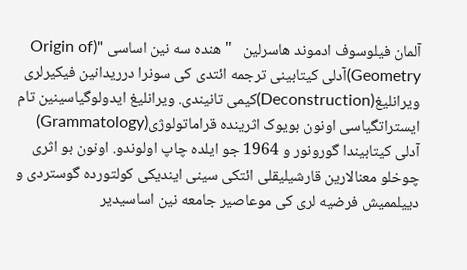آلمان فیلوسوف ادموند هاسرلین   "هنده سه نین اساسی "(Origin of Geometry)آدلی کیتابینی ترجمه ائتدی کی سونرا درریدانین فیکیرلری ویرانلیغ(Deconstruction)کیمی تانیندی. ویرانلیغ ایدولوگیاسینین تام ایستراتگیاسی اونون بویوک اثرینده قراماتولوژی(Grammatology) آدلی کیتابیندا گورونور و 1964 جو ایلده چاپ اولوندو. اونون بو اثری چوخلو معنالارین قارشیلیقلی ائتکی سینی ایندیکی کولتورده گوستردی و دییلممیش فرضیه لری کی موعاصیر جامعه نین اساسیدیر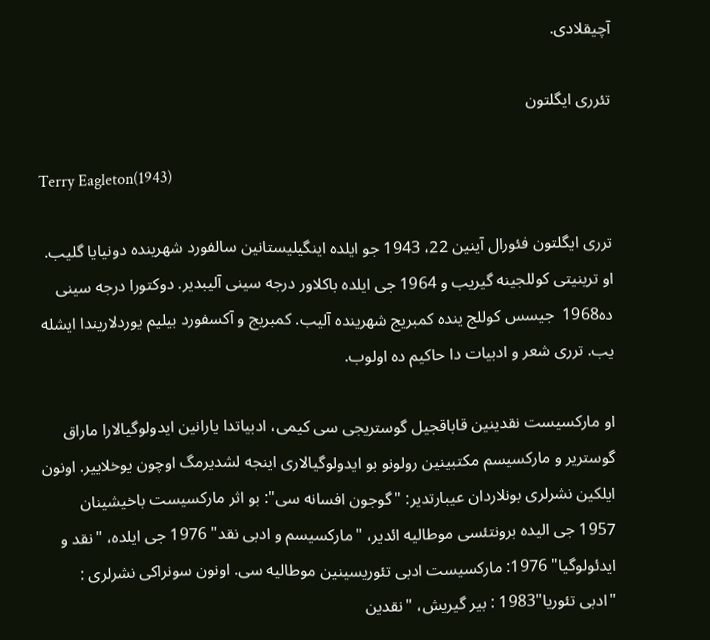آچیقلادی.

تئرری ایگلتون

Terry Eagleton(1943)

ترری ایگلتون فئورال آینین 22، 1943 جو ایلده اینگیلیستانین سالفورد شهرینده دونیایا گلیب. او ترینیتی کوللجینه گیریب و 1964 جی ایلده باکلاور درجه سینی آلیبدیر. دوکتورا درجه سینی ده1968  جیسس کوللج ینده کمبریج شهرینده آلیب. کمبریج و آکسفورد بیلیم یوردلاریندا ایشله یب. ترری شعر و ادبیات دا حاکیم ده اولوب.

او مارکسیست نقدینین قاباقجیل گوستریجی سی کیمی، ادبیاتدا یارانین ایدولوگیالارا ماراق گوستریر و مارکسیسم مکتبینین رولونو بو ایدولوگیالاری اینجه لشدیرمگ اوچون یوخلاییر. اونون ایلکین نشرلری بونلاردان عیبارتدیر: "گوجون افسانه سی": بو اثر مارکسیست باخیشینان 1957 جی الیده برونتئسی موطالیه ائدیر، "مارکسیسم و ادبی نقد" 1976 جی ایلده، "نقد و ایدئولوگیا" 1976: مارکسیست ادبی تئوریسینین موطالیه سی. اونون سونراکی نشرلری : "ادبی تئوریا"1983 : بیر گیریش، "نقدین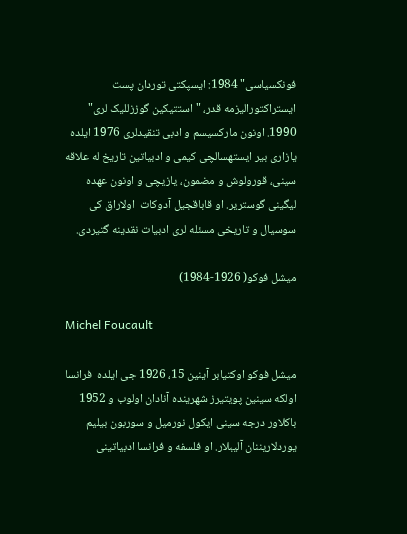فونکسیاسی" 1984: ایسپکتی توردان پست ایستراکتورالیزمه قدر، "استتیکین گوززللیک لری" 1990. اونون مارکسیسم و ادبی تنقیدلری 1976 ایلده یازاری بیر ایستهسالچی کیمی و ادبیاتین تاریخ له علاقه سینی، قورولوش و مضمون، یازیچی و اونون عهده لیگینی گوستریر. او قاباقجیل آدوکات  اولاراق کی سوسیال و تاریخی مسئله لری ادبیات نقدینه گتیردی.

میشل فوکو( 1926-1984)

Michel Foucault

میشل فوکو اوکتیابر آینین 15، 1926 جی ایلده  فرانسا اولکه سینین پویتیرز شهرینده آنادان اولوب و 1952 باکلاور درجه سینی ایکول نورمیل و سوربون بیلیم یوردلاریننان آلیبلار. او فلسفه و فرانسا ادبیاتینی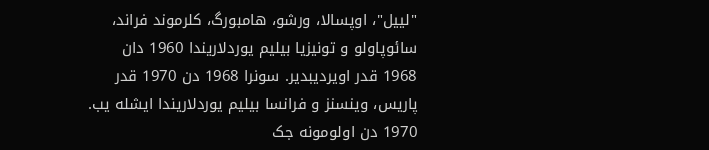"لییل"، اوپسالا، ورشو، هامبورگ، کلرموند فراند، سائوپاولو و تونیزیا بیلیم یوردلاریندا 1960 دان 1968 قدر اویردیبدیر. سونرا 1968 دن 1970 قدر پاریس، وینسنز و فرانسا بیلیم یوردلاریندا ایشله یب. 1970 دن اولومونه جک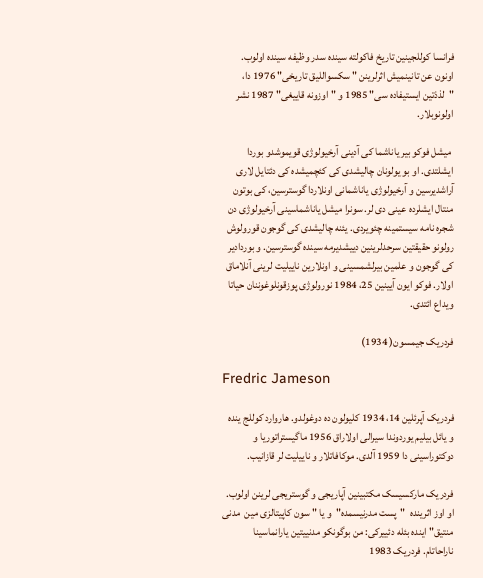فرانسا کوللجینین تاریخ فاکولته سینده سدر وظیفه سینده اولوب. اونون عن تانینمیش اثرلرینن " سکسواللیق تاریخی" 1976 دا، "لذذتین ایستیفاده سی" 1985 و "اوزونه قاییغی" 1987 نشر اولونوبلار.

 میشل فوکو بیر یاناشما کی آدینی آرخیولوژی قویموشدو بوردا ایشلتدی. او بو یولونان چالیشدی کی کئچمیشده کی دئتایل لاری آراشدیرسین و آرخیولوژی یاناشمانی اونلاردا گوسترسین، کی بوتون منتال ایشلرده عینی دی لر. سونرا میشل یاناشماسینی آرخیولوژی دن شجره نامه سیستمینه چئویردی. یئنه چالیشدی کی گوجون قورولوش رولونو حقیقتین سرحدلرینین دییشدیرمه سینده گوسترسین. و بوردادیر کی گوجون و علمین بیرلشمسینی و اونلارین ناییلیت لرینی آنلاماق اولار. فوکو ایون آیینین 25، 1984 نورولوژی پوزقونلوغوننان حیاتا ویداع ائتدی.

فردریک جیمسون( 1934)

Fredric Jameson

فردریک آپرئلین 14، 1934 کلیولون ده دوغولدو. هاروارد کوللج ینده و یائل بیلیم یوردوندا سیرالی اولاراق 1956 ماگیستراتوریا و دوکتوراسینی دا 1959 آلدی. موکافاتلار و ناییلیت لر قازانیب.

فردریک مارکسیسک مکتبینین آپاریجی و گوستریجی لرینن اولوب. او اوز اثرینده  "پست مدرنیسمده"  و یا " سون کاپیتالزی مین  مدنی منتیق" اینده بئله دئییرکی: من بوگونکو مدنییتین یارانماسینا ناراحاتام. فردریک 1983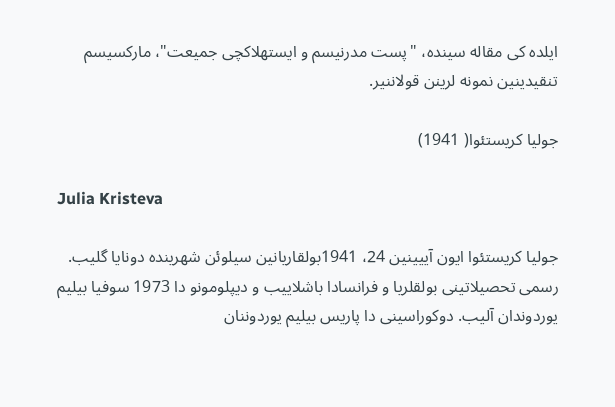ایلده کی مقاله سینده، "پست مدرنیسم و ایستهلاکچی جمیعت"، مارکسیسم تنقیدینین نمونه لرینن قولاننیر.

جولیا کریستئوا( 1941)

Julia Kristeva

جولیا کریستئوا ایون آییینین 24، 1941بولقاریانین سیلوئن شهرینده دونایا گلیب. رسمی تحصیلاتینی بولقلریا و فرانسادا باشلاییب و دیپلومونو دا 1973 سوفیا بیلیم یوردوندان آلیب. دوکوراسینی دا پاریس بیلیم یوردوننان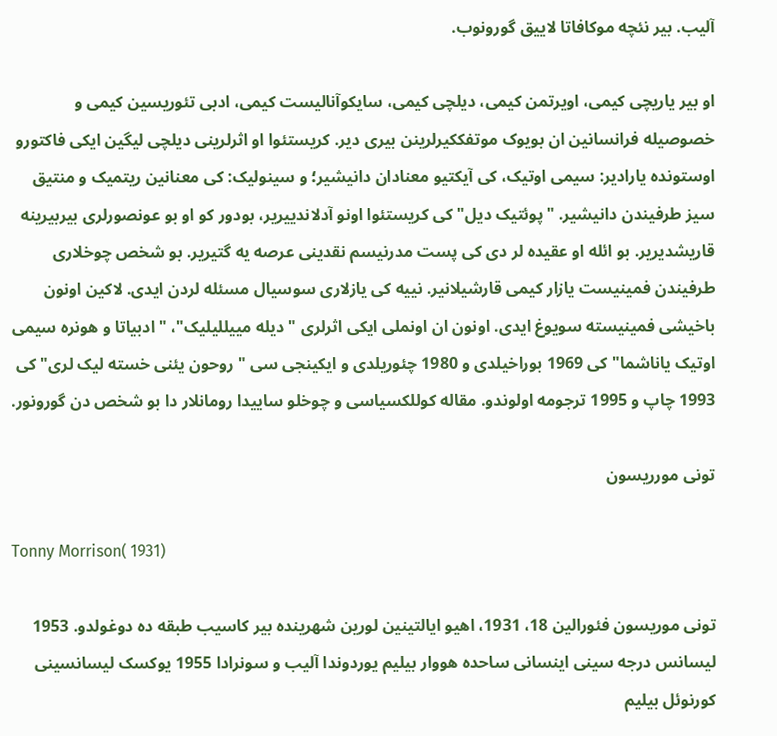آلیب. بیر نئچه موکافاتا لاییق گورونوب.

او بیر یاریچی کیمی، اویرتمن کیمی، دیلچی کیمی، سایکوآنالیست کیمی، ادبی تئوریسین کیمی و خصوصیله فرانسانین ان بویوک موتفککیرلرینن بیری دیر. کریستئوا او اثرلرینی دیلچی لیگین ایکی فاکتورو اوستونده یارادیر: سیمی اوتیک، کی آیکتیو معنادان دانیشیر؛ و سینولیک: کی معنانین ریتمیک و منتیق سیز طرفیندن دانیشیر. "پوئتیک دیل" کی کریستئوا اونو آدلاندییریر، بودور کو او بو عونصورلری بیربیرینه قاریشدیریر. بو ائله او عقیده لر دی کی پست مدرنیسم نقدینی عرصه یه گتیریر. بو شخص چوخلاری طرفیندن فمینیست یازار کیمی قارشیلانیر. نییه کی یازلاری سوسیال مسئله لردن ایدی. لاکین اونون باخیشی فمینیسته سویوغ ایدی. اونون ان اونملی ایکی اثرلری " دیله مییللیلیک"، " ادبیاتا و هونره سیمی اوتیک یاناشما" کی 1969 بوراخیلدی و 1980 چئوریلدی و ایکینجی سی " روحون یئنی خسته لیک لری" کی 1993 چاپ و 1995 ترجومه اولوندو. مقاله کوللکسیاسی و چوخلو ساییدا رومانلار دا بو شخص دن گورونور.

تونی مورریسون

Tonny Morrison( 1931)

تونی موریسون فئورالین 18، 1931، اهیو ایالتینین لورین شهرینده بیر کاسیب طبقه ده دوغولدو. 1953 لیسانس درجه سینی اینسانی ساحده هووار بیلیم یوردوندا آلیب و سونرادا 1955 یوکسک لیسانسینی کورنوئل بیلیم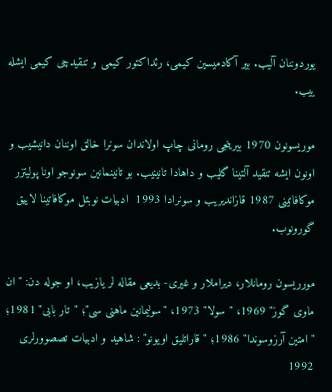یوردوننان آلیب. بیر آکادمیسین کیمی، رئداکتور کیمی و تنقیدچی کیمی ایشله ییب.

موریسونون 1970 بیرینجی رومانی چاپ اولاندان سونرا خالق اوننان دانیشیب و اونون ایشه تنقید آلتینا گلیب و داهادا تانینیب. بو تانینمانین سونوجو اونا پولیتزر موکافاتینی 1987 قازاندیریب و سونرادا 1993  ادبیات نوبئل موکافاتینا لاییق گورونوب.

مورریسون رومانلار، دیراملار و غیری- بدیعی مقاله لر یازیب، او جوله دن: " ان ماوی گوز" 1969، " سولا" 1973، "سولیمانین ماهنی سی"؛ "تار بابی" 1981؛ "امتین آرزوسوندا" 1986؛ "قاراتلیق اویونو" : شاهید و ادبیات تصصوورلری 1992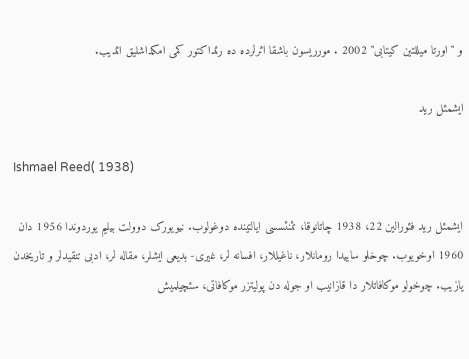و "اورتا میللتین کیتابی" 2002 . مورریسون باشقا اثرلرده ده رئداکتور کمی امکداشلیق ائدیب.

ایشمئل رید

Ishmael Reed( 1938)

ایشمئل رید فئورالین 22، 1938 چاتانوقا، تئنئسسی ایالتینده دوغولوب. نیویورک دوولت بیلیم یوردوندا 1956 دان 1960 اوخویوب. چوخلو ساییدا رومانلار، ناغیللار، افسانه لر، غیری- بدیعی ایشلر، مقاله لر، ادبی تنقیدلر و تاریخدن یازیب. چوخولو موکافاتلار دا قازانیب او جوله دن پولیتزر موکافاتی، سئچیلمیش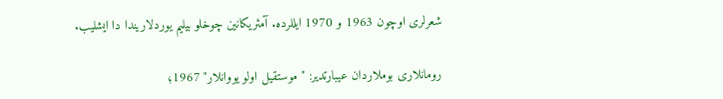شعرلری اوچون 1963 و 1970 ایللرده. آمئریکانین چوخلو بیلیم یوردلاریندا دا ایشلیب.

رومانلاری بوملاردان عیبارتدیر: " موستقیل اولو یووانلار" 1967؛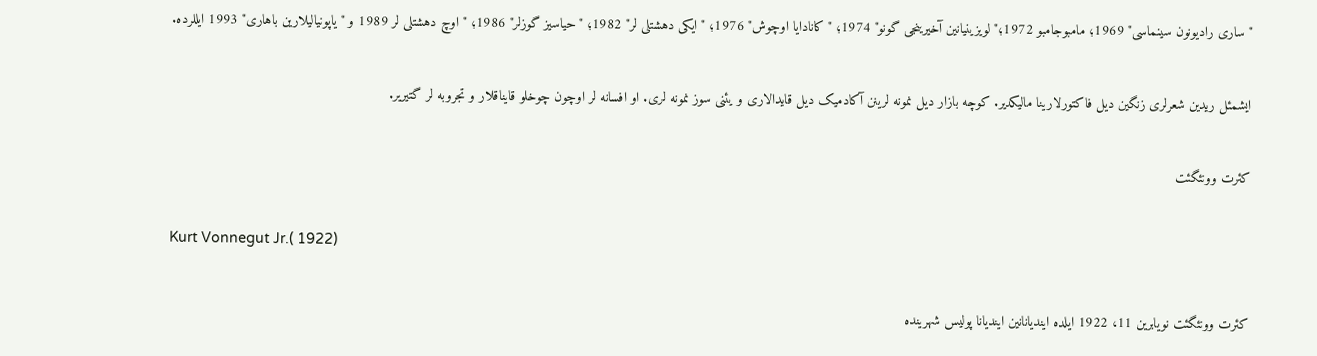"ساری رادیونون سینماسی" 1969؛ مامبوجامبو 1972؛" لویزینیانین آخیرینجی گونو" 1974؛ "کانادایا اوچوش" 1976؛ "ایکی دهشتلی لر" 1982؛ "حیاسیز گوزلر" 1986؛ " اوچ دهشتلی لر 1989 و "یاپونیالیلارین باهاری" 1993 ایللرده.

ایشمئل ریدین شعرلری زنگین دیل فاکتورلارینا مالیکدیر. کوچه بازار دیل نمونه لرینن آکادمیک دیل قایدالاری و یئنی سوز نمونه لری. او افسانه لر اوچون چوخلو قایناقلار و تجروبه لر گتیریر.

کئرت وونئگئت

Kurt Vonnegut Jr.( 1922)

کئرت وونئگئت نویابرین 11، 1922 ایلده ایندیانانین ایندیانا پولیس شهرینده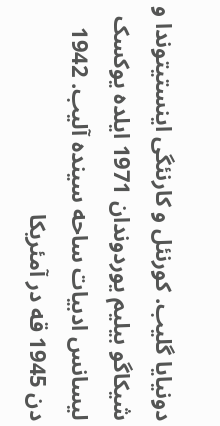دونیایا گلیب. کورنئل و کارنئگی اینستیتوندا و شیکاگو بیلیم یوردوندان 1971 ایلده یوکسک لیسانس ادبیات ساحه سینده آلیب. 1942 دن 1945 قه در آمئریکا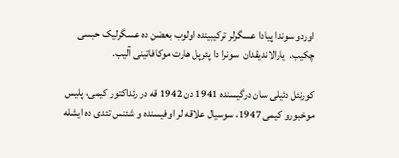اوردو سوندا پیادا عسگرلر ترکیبینده اولوب بعضن ده عسگرلیک حبسی چکیب.  یارالاندیقدان  سونرا دا پئرپل هارت موکافاتینی آلیب.

کورنئل دئیلی سان درگیسنده 1941 دن 1942 قه در رئداکتور کیمی، پلیس موخبورو کیمی 1947، سوسیال علاقه لر اوفیسنده و شئنس تئدی ده ایشله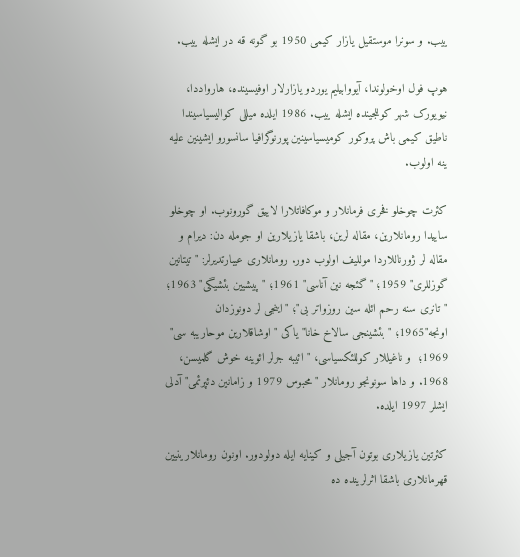ییب. و سونرا موستقیل یازار کیمی 1950 بو گونه قه در ایشله ییب.

هوپ فول اوخولوندا، آیووابیلیم یوردو یازارلار اوفیسینده، هارواددا، نیویورک شهر کوللجینده ایشله ییب. 1986 ایلده میللی کوالیسیاسیندا ناطیق کیمی باش پروکور کومیسیاسینین پورنوگرافیا سانسورو ایشینین علیه ینه اولوب.

کئرت چوخلو فخری فرمانلار و موکافاتلارا لاییق گورونوب. او چوخلو ساییدا رومانلارین، مقاله لرین، باشقا یازیلارین او جومله دن: دیرام و مقاله لر ژورناللاردا موللیف اولوب دور. رومانلاری عیبارتدیرلر: "تیتانین گوزللری" 1959؛ "گئجه نین آناسی" 1961؛ " پیشیین بئشیگی" 1963؛ "تانری سنه رحم ائله سین روزواتر بی"؛ "اینجی لر دونوزدان اونجه"1965؛ "بئشینجی سالاخ خانا" یاکی " اوشاقلارین موحاریبه سی" 1969؛  و ناغیللار کوللئکسیاسی، " ائیبه جرلر ائوینه خوش گلمیسن، 1968. و داها سونونجو رومانلار " محبوس 1979 و زامانین دئپرئمی" آدلی ایشلر 1997 ایلده.

کئرتین یازیلاری بوتون آجیلی و کینایه ایله دولودور. اونون رومانلارینیین قهرمانلاری باشقا اثرلرینده ده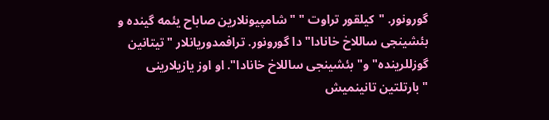گورونور. "کیلقور تراوت " "شامپیونلارین صاباح یئمه گینده و بئشینجی ساللاخ خانادا" دا گورونور. ترافمدوریانلار "تیتانین گوزللرینده" و" بئشینجی ساللاخ خانادا". او اوز یازیلارینی "بارتلتین تانینمیش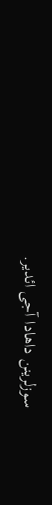سوزلرینن داهادا آجی ائدیر.